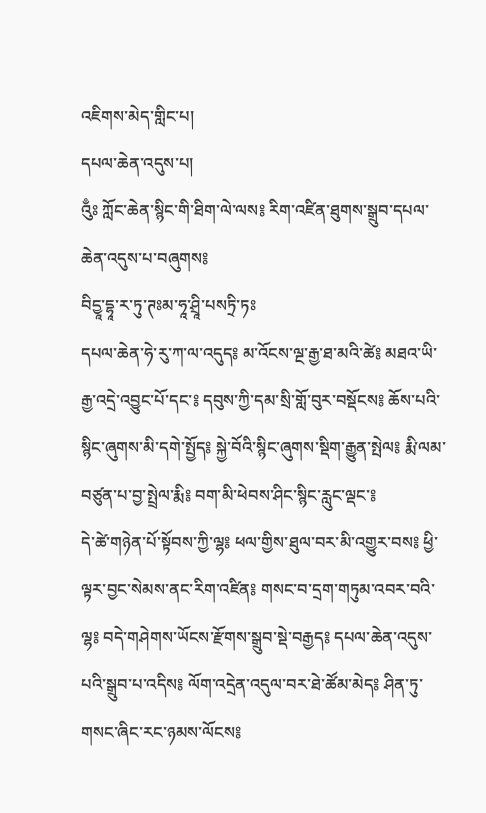འཇིགས་མེད་གླིང་པ།
དཔལ་ཆེན་འདུས་པ།
འུྃཿ ཀློང་ཆེན་སྙིང་གི་ཐིག་ལེ་ལས༔ རིག་འཛིན་ཐུགས་སྒྲུབ་དཔལ་ཆེན་འདུས་པ་བཞུགས༔
བིདྱཱ་དྷཱ་ར་ཏུ་ཊཿམ་ཧཱ་ཤྲཱི་པསཏྲི་ཏཿ
དཔལ་ཆེན་ཧེ་རུ་ཀ་ལ་འདུད༔ མ་འོངས་ལྔ་རྒྱ་ཐ་མའི་ཚེ༔ མཐའ་ཡི་རྒྱ་འདྲེ་འབྱུང་པོ་དང་༔ དབུས་ཀྱི་དམ་སྲི་གློ་བུར་བསྡོངས༔ ཆོས་པའི་སྙིང་ཞུགས་མི་དགེ་སྤྱོད༔ སྐྱེ་བོའི་སྙིང་ཞུགས་སྡིག་རྒྱུན་སྤེལ༔ རྨི་ལམ་བཙུན་པ་བྱ་སྤྲེལ་རྨི༔ བག་མི་ཕེབས་ཤིང་སྙིང་རླུང་ལྡང་༔
དེ་ཚེ་གཉེན་པོ་སྟོབས་ཀྱི་ལྷ༔ ཕལ་གྱིས་ཐུལ་བར་མི་འགྱུར་བས༔ ཕྱི་ལྟར་བྱང་སེམས་ནང་རིག་འཛིན༔ གསང་བ་དྲག་གཏུམ་འབར་བའི་ལྷ༔ བདེ་གཤེགས་ཡོངས་རྫོགས་སྒྲུབ་སྡེ་བརྒྱད༔ དཔལ་ཆེན་འདུས་པའི་སྒྲུབ་པ་འདིས༔ ལོག་འདྲེན་འདུལ་བར་ཐེ་ཚོམ་མེད༔ ཤིན་ཏུ་གསང་ཞིང་རང་ཉམས་ལོངས༔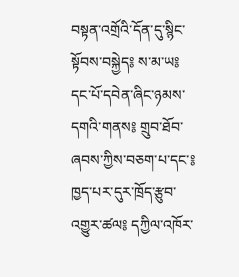བསྟན་འགྲོའི་དོན་དུ་སྙིང་སྟོབས་བསྐྱེད༔ ས་མ་ཡ༔
དང་པོ་དབེན་ཞིང་ཉམས་དགའི་གནས༔ གྲུབ་ཐོབ་ཞབས་ཀྱིས་བཅག་པ་དང་༔ ཁྱད་པར་དུར་ཁྲོད་རྩུབ་འགྱུར་ཚལ༔ དཀྱིལ་འཁོར་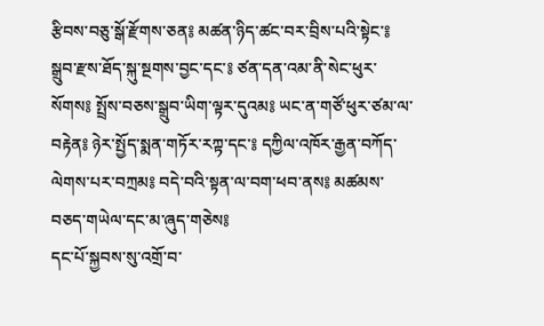རྩིབས་བཅུ་སྒོ་རྫོགས་ཅན༔ མཚན་ཉིད་ཚང་བར་བྲིས་པའི་སྟེང་༔ སྒྲུབ་རྫས་ཐོད་སྐུ་སྔགས་བྱང་དང་༔ ཙན་དན་འམ་ནི་སེང་ཕུར་སོགས༔ སྤྲོས་བཅས་སྒྲུབ་ཡིག་ལྟར་དུའམ༔ ཡང་ན་གཙོ་ཕུར་ཙམ་ལ་བརྟེན༔ ཉེར་སྤྱོད་སྨན་གཏོར་རཀྟ་དང་༔ དཀྱིལ་འཁོར་རྒྱན་བཀོད་ལེགས་པར་བཀྲམ༔ བདེ་བའི་སྟན་ལ་བག་ཕབ་ནས༔ མཚམས་བཅད་གཡེལ་དང་མ་ཞུད་གཅེས༔
དང་པོ་སྐྱབས་སུ་འགྲོ་བ་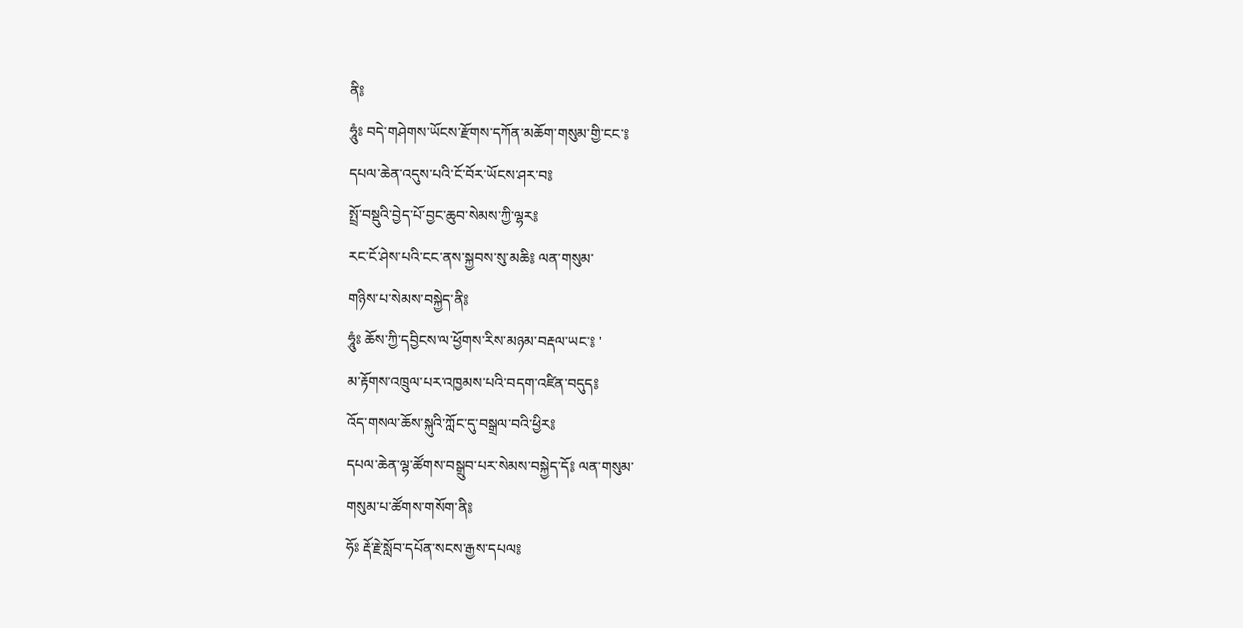ནི༔
ཧཱུཾཿ བདེ་གཤེགས་ཡོངས་རྫོགས་དཀོན་མཆོག་གསུམ་གྱི་ངང་༔
དཔལ་ཆེན་འདུས་པའི་ངོ་བོར་ཡོངས་ཤར་བ༔
སྤྲོ་བསྡུའི་བྱེད་པོ་བྱང་ཆུབ་སེམས་ཀྱི་ལྷར༔
རང་ངོ་ཤེས་པའི་ངང་ནས་སྐྱབས་སུ་མཆི༔ ལན་གསུམ་
གཉིས་པ་སེམས་བསྐྱེད་ནི༔
ཧཱུཾཿ ཆོས་ཀྱི་དབྱིངས་ལ་ཕྱོགས་རིས་མཉམ་བརྡལ་ཡང་༔ '
མ་རྟོགས་འཁྲུལ་པར་འཁྱམས་པའི་བདག་འཛིན་བདུད༔
འོད་གསལ་ཆོས་སྐུའི་ཀློང་དུ་བསྒྲལ་བའི་ཕྱིར༔
དཔལ་ཆེན་ལྷ་ཚོགས་བསྒྲུབ་པར་སེམས་བསྐྱེད་དོ༔ ལན་གསུམ་
གསུམ་པ་ཚོགས་གསོག་ནི༔
ཧོཿ རྡོ་རྗེ་སློབ་དཔོན་སངས་རྒྱས་དཔལ༔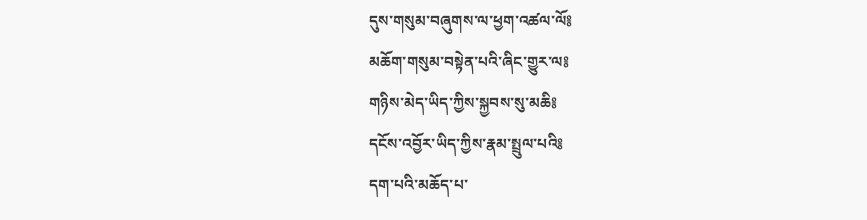དུས་གསུམ་བཞུགས་ལ་ཕྱག་འཚལ་ལོ༔
མཆོག་གསུམ་བསྟེན་པའི་ཞིང་གྱུར་ལ༔
གཉིས་མེད་ཡིད་ཀྱིས་སྐྱབས་སུ་མཆི༔
དངོས་འབྱོར་ཡིད་ཀྱིས་རྣམ་སྤྲུལ་པའི༔
དག་པའི་མཆོད་པ་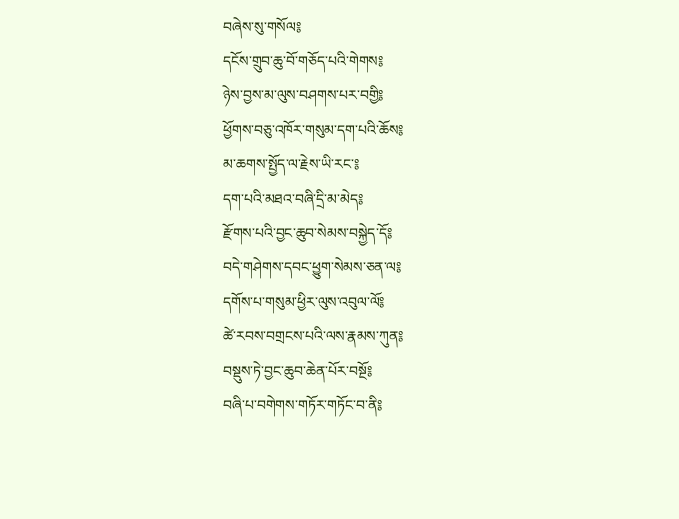བཞེས་སུ་གསོལ༔
དངོས་གྲུབ་ཆུ་བོ་གཅོད་པའི་གེགས༔
ཉེས་བྱས་མ་ལུས་བཤགས་པར་བགྱི༔
ཕྱོགས་བཅུ་འཁོར་གསུམ་དག་པའི་ཆོས༔
མ་ཆགས་སྤྱོད་ལ་རྗེས་ཡི་རང་༔
དག་པའི་མཐའ་བཞི་དྲི་མ་མེད༔
རྫོགས་པའི་བྱང་ཆུབ་སེམས་བསྐྱེད་དོ༔
བདེ་གཤེགས་དབང་ཕྱུག་སེམས་ཅན་ལ༔
དགོས་པ་གསུམ་ཕྱིར་ལུས་འབུལ་ལོ༔
ཚེ་རབས་བགྲངས་པའི་ལས་རྣམས་ཀུན༔
བསྡུས་ཏེ་བྱང་ཆུབ་ཆེན་པོར་བསྔོ༔
བཞི་པ་བགེགས་གཏོར་གཏོང་བ་ནི༔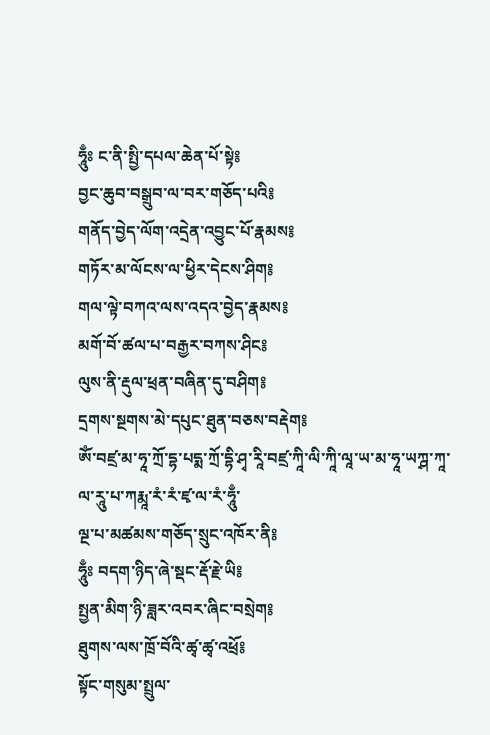ཧཱུྃཿ ང་ནི་སྤྱི་དཔལ་ཆེན་པོ་སྟེ༔
བྱང་ཆུབ་བསྒྲུབ་ལ་བར་གཅོད་པའི༔
གནོད་བྱེད་ལོག་འདྲེན་འབྱུང་པོ་རྣམས༔
གཏོར་མ་ལོངས་ལ་ཕྱིར་དེངས་ཤིག༔
གལ་ལྟེ་བཀའ་ལས་འདའ་བྱེད་རྣམས༔
མགོ་བོ་ཚལ་པ་བརྒྱར་བཀས་ཤིང༔
ལུས་ནི་རྡུལ་ཕྲན་བཞིན་དུ་བཤིག༔
དྲགས་སྔགས་མེ་དཔུང་ཐུན་བཅས་བརྡེག༔
ཨོཾ་བཛྲ་མ་ཧཱ་ཀྲོ་དྷ་པདྨ་ཀྲོ་དྷི་ཤྭ་རཱི་བཛྲ་ཀཱི་ལི་ཀཱི་ལཱ་ཡ་མ་ཧཱ་ཡཀྴ་ཀཱ་ལ་རཱུ་པ་ཀརྨཱ་རཾ་རཾ་ཛྭ་ལ་རཾ་ཧཱུྃ་
ལྔ་པ་མཚམས་གཅོད་སྲུང་འཁོར་ནི༔
ཧཱུྃཿ བདག་ཉིད་ཞེ་སྡང་རྡོ་རྗེ་ཡི༔
སྤྱན་མིག་ཉི་ཟླར་འབར་ཞིང་བསྲེག༔
ཐུགས་ལས་ཁྲོ་བོའི་ཚྭ་ཚྭ་འཕྲོ༔
སྟོང་གསུམ་སྤྲུལ་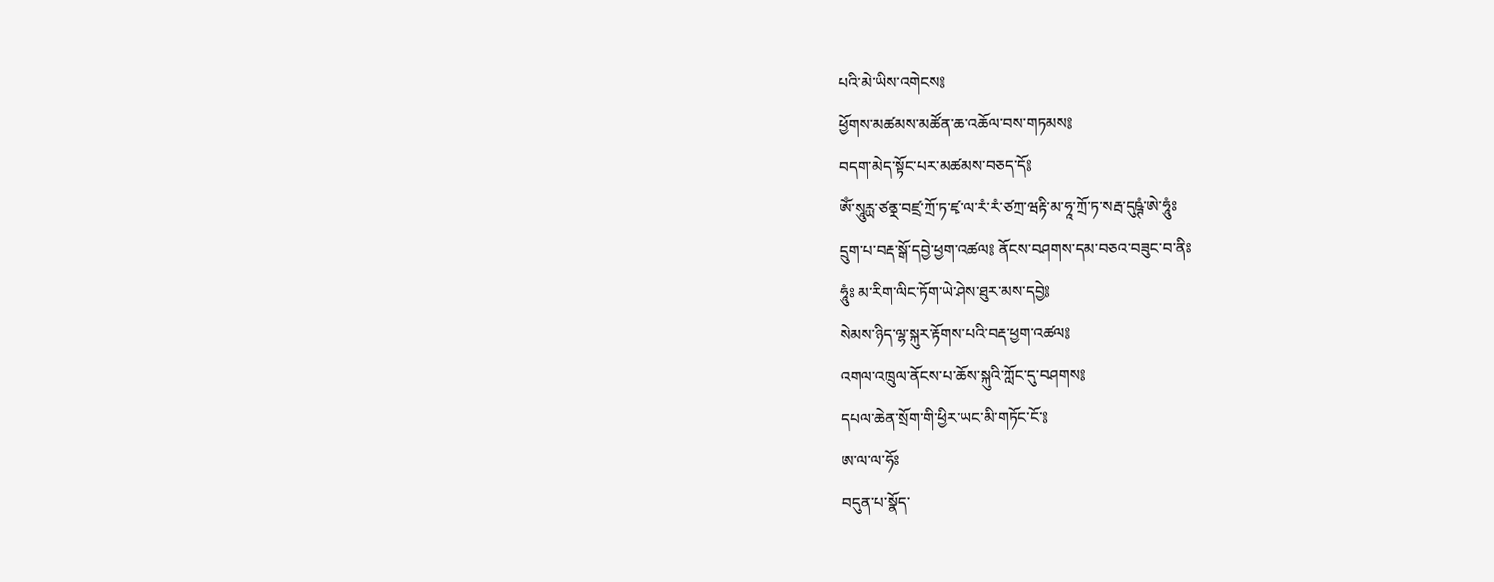པའི་མེ་ཡིས་འགེངས༔
ཕྱོགས་མཚམས་མཚོན་ཆ་འཆོལ་བས་གཏམས༔
བདག་མེད་སྟོང་པར་མཚམས་བཅད་དོ༔
ཨོཾ་སཱུརྻ་ཙནྼ་བཛྲ་ཀྲོ་ཏ་ཛྭ་ལ་རཾ་རཾ་ཙཀྲ་ཝརྟི་མ་ཧཱ་ཀྲོ་ཏ་སརྦ་དུཥྚཾ་ཨེ་ཧཱུཾཿ
དྲུག་པ་བརྡ་སྒོ་དབྱེ་ཕྱག་འཚལ༔ ནོངས་བཤགས་དམ་བཅའ་བཟུང་བ་ནིཿ
ཧཱུཾཿ མ་རིག་ལིང་ཏོག་ཡེ་ཤེས་ཐུར་མས་དབྱེ༔
སེམས་ཉིད་ལྷ་སྐུར་རྟོགས་པའི་བརྡ་ཕྱག་འཚལ༔
འགལ་འཁྲུལ་ནོངས་པ་ཆོས་སྐུའི་ཀློང་དུ་བཤགས༔
དཔལ་ཆེན་སྲོག་གི་ཕྱིར་ཡང་མི་གཏོང་ངོ་༔
ཨ་ལ་ལ་ཧོཿ
བདུན་པ་སྣོད་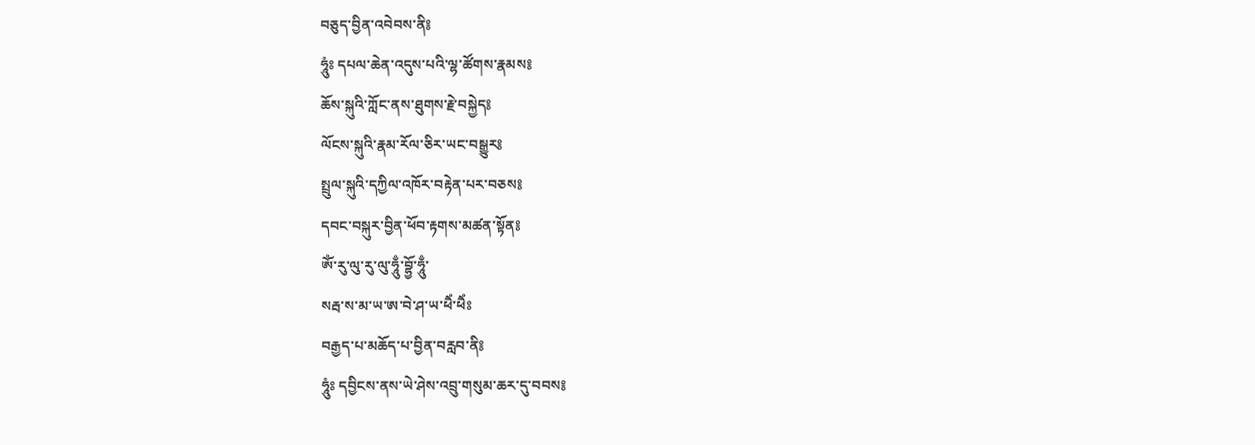བཅུད་བྱིན་འབེབས་ནི༔
ཧཱུཾཿ དཔལ་ཆེན་འདུས་པའི་ལྷ་ཚོགས་རྣམས༔
ཆོས་སྐུའི་ཀློང་ནས་ཐུགས་རྗེ་བསྐྱེད༔
ལོངས་སྐུའི་རྣམ་རོལ་ཅིར་ཡང་བསྒྱུར༔
སྤྲུལ་སྐུའི་དཀྱིལ་འཁོར་བརྟེན་པར་བཅས༔
དབང་བསྐུར་བྱིན་ཕོབ་རྟགས་མཚན་སྟོན༔
ཨོཾ་རུ་ལུ་རུ་ལུ་ཧཱུྃ་བྷྱོ་ཧཱུྃ་
སརྦ་ས་མ་ཡ་ཨ་བེ་ཤ་ཡ་ཕཻཾ་ཕཻཾཿ
བརྒྱད་པ་མཆོད་པ་བྱིན་བརླབ་ནི༔
ཧཱུཾཿ དབྱིངས་ནས་ཡེ་ཤེས་འབྲུ་གསུམ་ཆར་དུ་བབས༔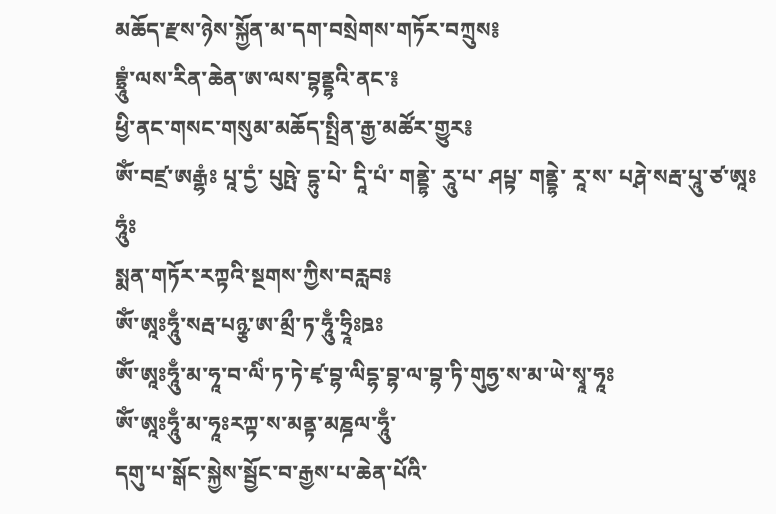མཆོད་རྫས་ཉེས་སྐྱོན་མ་དག་བསྲེགས་གཏོར་བཀྲུས༔
བྷྲཱུཾ་ལས་རིན་ཆེན་ཨ་ལས་བྷནྡྷའི་ནང་༔
ཕྱི་ནང་གསང་གསུམ་མཆོད་སྤྲིན་རྒྱ་མཚོར་གྱུར༔
ཨོཾ་བཛྲ་ཨརྒྷཾཿ པཱ་དྱཾ་ པུཥྤེ་ དྷུ་པེ་ དཱི་པཾ་ གནྡྷེ་ རཱུ་པ་ ཤཔྟ་ གནྡྷེ་ རཱ་ས་ པརྴེ་སརྦ་པཱུ་ཙ་ཨཱཿཧཱུཾཿ
སྨན་གཏོར་རཀྟའི་སྔགས་ཀྱིས་བརླབ༔
ཨོཾ་ཨཱཿཧཱུྃ་སརྦ་པཉྩ་ཨ་མྲྀ་ཏ་ཧཱུྃ་ཧྲཱིཿཋཿ
ཨོཾ་ཨཱཿཧཱུྃ་མ་ཧཱ་བ་ལིཾ་ཏ་ཏེ་ཛྭ་བྷ་ལིདྷ་བྷ་ལ་བྷ་ཏི་གུཧྱ་ས་མ་ཡེ་སྭཱ་ཧཱཿ
ཨོཾ་ཨཱཿཧཱུྃ་མ་ཧཱཿརཀྟ་ས་མནྟ་མཎྜལ་ཧཱུྃ་
དགུ་པ་སྒོང་སྐྱེས་སྦྱོང་བ་རྒྱས་པ་ཆེན་པོའི་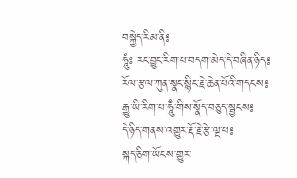བསྐྱེད་རིམ་ནི༔
ཧཱུཾཿ རང་བྱུང་རིག་པ་བདག་མེད་དེ་བཞིན་ཉིད༔
རོལ་རྩལ་ཀུན་སྣང་སྙིང་རྗེ་ཆེན་པོའི་གདངས༔
རྒྱུ་ཡི་རིག་པ་ཧཱུྃ་གིས་སྣོད་བཅུད་སྦྱངས༔
དེ་ཉིད་གནས་འགྱུར་རྡོ་རྗེ་རྩེ་ལྔ་པ༔
སྐད་ཅིག་ཡོངས་གྱུར་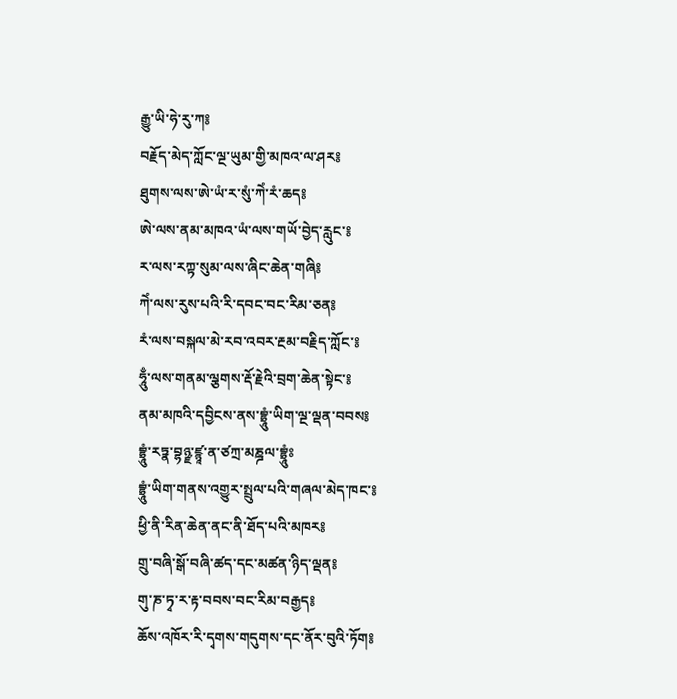རྒྱུ་ཡི་ཧེ་རུ་ཀ༔
བརྗོད་མེད་ཀློང་ལྔ་ཡུམ་གྱི་མཁའ་ལ་ཤར༔
ཐུགས་ལས་ཨེ་ཡཾ་ར་སུཾ་ཀེཾ་རཾ་ཆད༔
ཨེ་ལས་ནམ་མཁའ་ཡཾ་ལས་གཡོ་བྱེད་རླུང་༔
ར་ལས་རཀྟ་སུམ་ལས་ཞིང་ཆེན་གཞི༔
ཀེཾ་ལས་རུས་པའི་རི་དབང་བང་རིམ་ཅན༔
རཾ་ལས་བསྐལ་མེ་རབ་འབར་རྔམ་བརྗིད་ཀློང་༔
ཧཱུྃ་ལས་གནམ་ལྕགས་རྡོ་རྗེའི་བྲག་ཆེན་སྟེང་༔
ནམ་མཁའི་དབྱིངས་ནས་བྷྲཱུཾ་ཡིག་ལྔ་ལྡན་བབས༔
བྷྲཱུཾ་རཏྣ་བྷཉྫ་ཛྙཱ་ན་ཙཀྲ་མཎྜལ་བྷྲཱུཾཿ
བྷྲཱུཾ་ཡིག་གནས་འགྱུར་སྤྲུལ་པའི་གཞལ་མེད་ཁང་༔
ཕྱི་ནི་རིན་ཆེན་ནང་ནི་ཐོད་པའི་མཁར༔
གྲུ་བཞི་སྒོ་བཞི་ཚད་དང་མཚན་ཉིད་ལྡན༔
གུ་ཎ་ཏྭ་ར་རྟ་བབས་བང་རིམ་བརྒྱད༔
ཆོས་འཁོར་རི་དྭགས་གདུགས་དང་ནོར་བུའི་ཏོག༔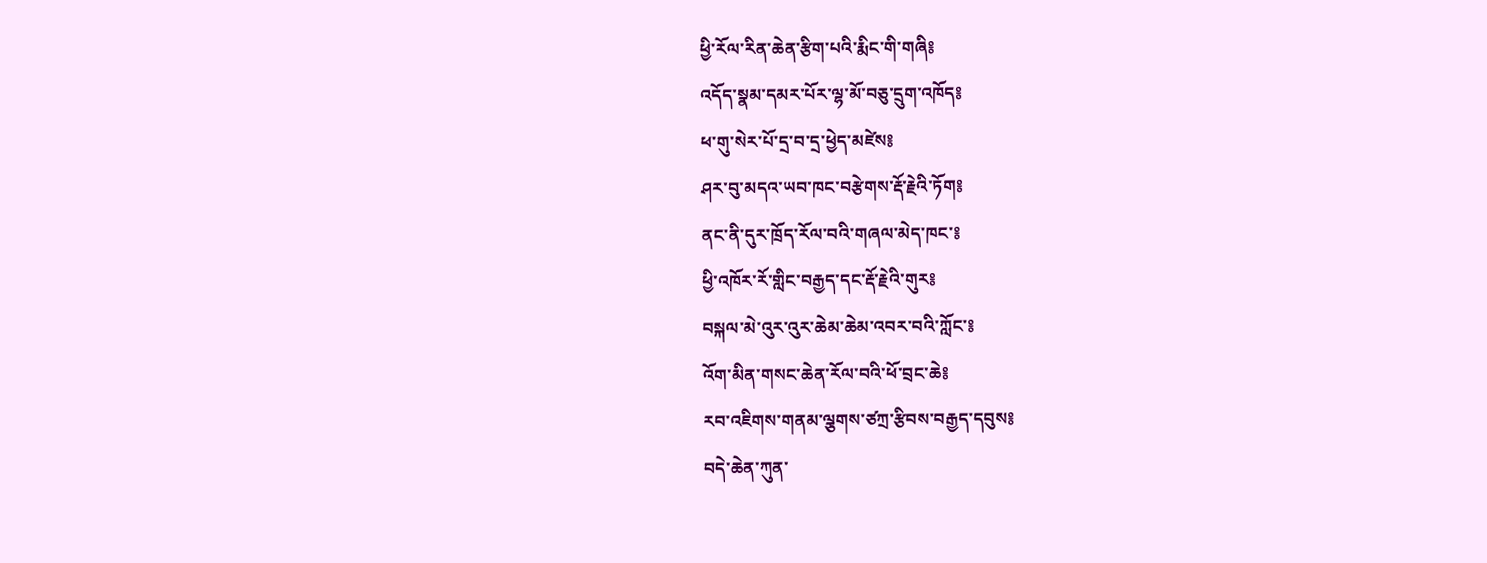ཕྱི་རོལ་རིན་ཆེན་རྩིག་པའི་རྨིང་གི་གཞི༔
འདོད་སྣམ་དམར་པོར་ལྷ་མོ་བཅུ་དྲུག་འཁོད༔
ཕ་གུ་སེར་པོ་དྲ་བ་དྲ་ཕྱེད་མཛེས༔
ཤར་བུ་མདའ་ཡབ་ཁང་བརྩེགས་རྡོ་རྗེའི་ཏོག༔
ནང་ནི་དུར་ཁྲོད་རོལ་བའི་གཞལ་མེད་ཁང་༔
ཕྱི་འཁོར་རོ་གླིང་བརྒྱད་དང་རྡོ་རྗེའི་གུར༔
བསྐལ་མེ་འུར་འུར་ཆེམ་ཆེམ་འབར་བའི་ཀློང་༔
འོག་མིན་གསང་ཆེན་རོལ་བའི་ཕོ་བྲང་ཆེ༔
རབ་འཇིགས་གནམ་ལྕགས་ཙཀྲ་རྩིབས་བརྒྱད་དབུས༔
བདེ་ཆེན་ཀུན་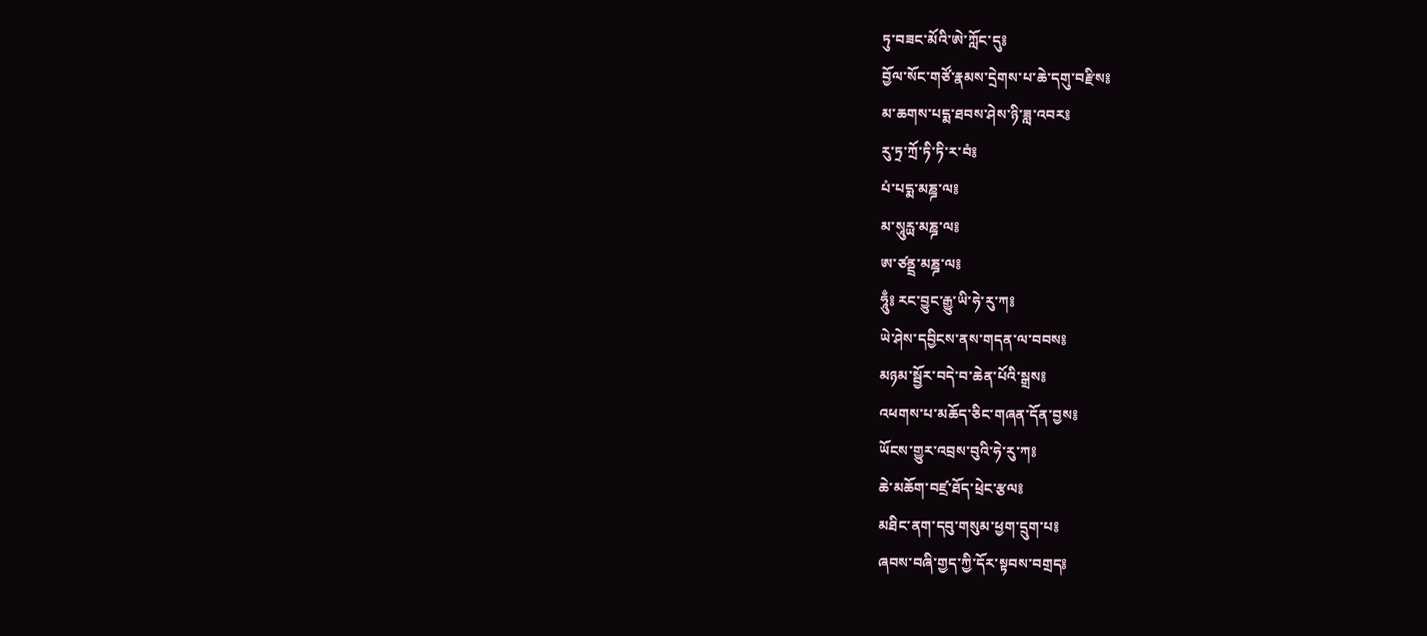ཏུ་བཟང་མོའི་ཨེ་ཀློང་དུ༔
བྱོལ་སོང་གཙོ་རྣམས་དྲེགས་པ་ཆེ་དགུ་བརྫིས༔
མ་ཆགས་པདྨ་ཐབས་ཤེས་ཉི་ཟླ་འབར༔
རུ་ཏྲ་ཀྲོ་ཏི་ཏི་ར་བཾ༔
པཾ་པདྨ་མཎྜ་ལ༔
མ་སཱུརྻ་མཎྜ་ལ༔
ཨ་ཙནྡྲ་མཎྜ་ལ༔
ཧཱུྃ༔ རང་བྱུང་རྒྱུ་ཡི་ཧེ་རུ་ཀ༔
ཡེ་ཤེས་དབྱིངས་ནས་གདན་ལ་བབས༔
མཉམ་སྦྱོར་བདེ་བ་ཆེན་པོའི་སྒྲས༔
འཕགས་པ་མཆོད་ཅིང་གཞན་དོན་བྱས༔
ཡོངས་གྱུར་འབྲས་བུའི་ཧེ་རུ་ཀ༔
ཆེ་མཆོག་བཛྲ་ཐོད་ཕྲེང་རྩལ༔
མཐིང་ནག་དབུ་གསུམ་ཕྱག་དྲུག་པ༔
ཞབས་བཞི་གྱད་ཀྱི་དོར་སྟབས་བགྲད༔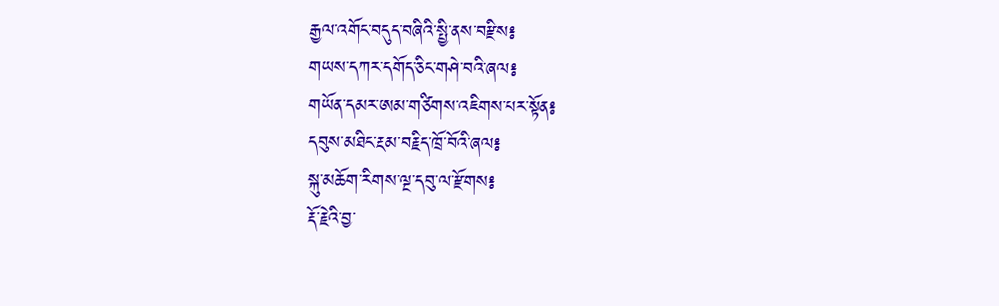རྒྱལ་འགོང་བདུད་བཞིའི་སྤྱི་ནས་བརྫིས༔
གཡས་དཀར་དགོད་ཅིང་གཤེ་བའི་ཞལ༔
གཡོན་དམར་ཨམ་གཙིགས་འཇིགས་པར་སྟོན༔
དབུས་མཐིང་རྔམ་བརྗིད་ཁྲོ་བོའི་ཞལ༔
སྐུ་མཆོག་རིགས་ལྔ་དབུ་ལ་རྫོགས༔
རྡོ་རྗེའི་བྱ་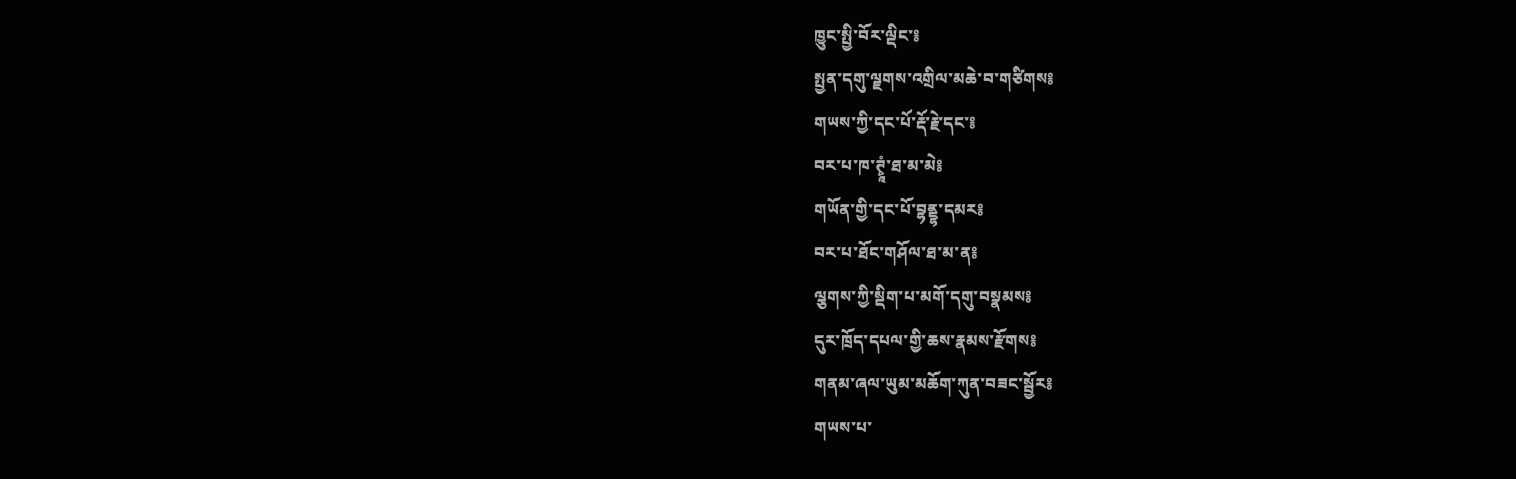ཁྱུང་སྤྱི་བོར་ལྡིང་༔
སྤྱན་དགུ་ལྗགས་འགྲིལ་མཆེ་བ་གཙིགས༔
གཡས་ཀྱི་དང་པོ་རྡོ་རྗེ་དང་༔
བར་པ་ཁ་ཊྭཱཾ་ཐ་མ་མེ༔
གཡོན་གྱི་དང་པོ་བྷནྡྷ་དམར༔
བར་པ་ཐོང་གཤོལ་ཐ་མ་ན༔
ལྕགས་ཀྱི་སྡིག་པ་མགོ་དགུ་བསྣམས༔
དུར་ཁྲོད་དཔལ་གྱི་ཆས་རྣམས་རྫོགས༔
གནམ་ཞལ་ཡུམ་མཆོག་ཀུན་བཟང་སྦྱོར༔
གཡས་པ་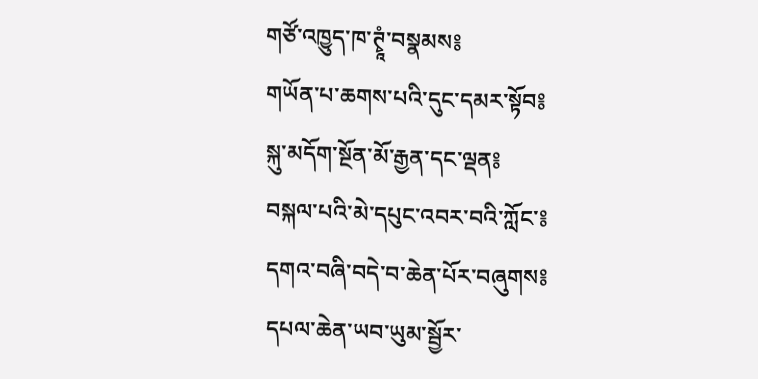གཙོ་འཁྱུད་ཁ་ཊྭཱཾ་བསྣམས༔
གཡོན་པ་ཆགས་པའི་དུང་དམར་སྟོབ༔
སྐུ་མདོག་སྔོན་མོ་རྒྱན་དང་ལྡན༔
བསྐལ་པའི་མེ་དཔུང་འབར་བའི་ཀློང་༔
དགའ་བཞི་བདེ་བ་ཆེན་པོར་བཞུགས༔
དཔལ་ཆེན་ཡབ་ཡུམ་སྦྱོར་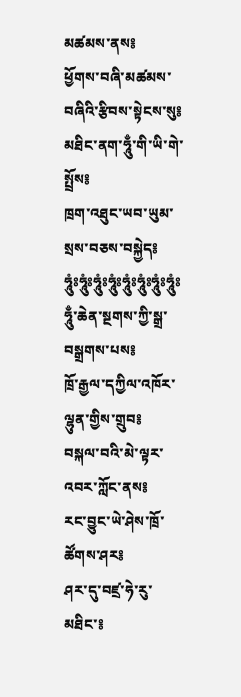མཚམས་ནས༔
ཕྱོགས་བཞི་མཚམས་བཞིའི་རྩིབས་སྟེངས་སུ༔
མཐིང་ནག་ཧཱུྃ་གི་ཡི་གེ་སྤྲོས༔
ཁྲག་འཐུང་ཡབ་ཡུམ་སྲས་བཅས་བསྐྱེད༔
ཧཱུཾཿཧཱུཾཿཧཱུཾཿཧཱུཾཿཧཱུཾཿཧཱུཾཿཧཱུཾཿཧཱུཾཿ
ཧཱུྃ་ཆེན་སྔགས་ཀྱི་སྒྲ་བསྒྲགས་པས༔
ཁྲོ་རྒྱལ་དཀྱིལ་འཁོར་ལྷུན་གྱིས་གྲུབ༔
བསྐལ་བའི་མེ་ལྟར་འབར་ཀློང་ནས༔
རང་བྱུང་ཡེ་ཤེས་ཁྲོ་ཚོགས་ཤར༔
ཤར་དུ་བཛྲ་ཧེ་རུ་མཐིང་༔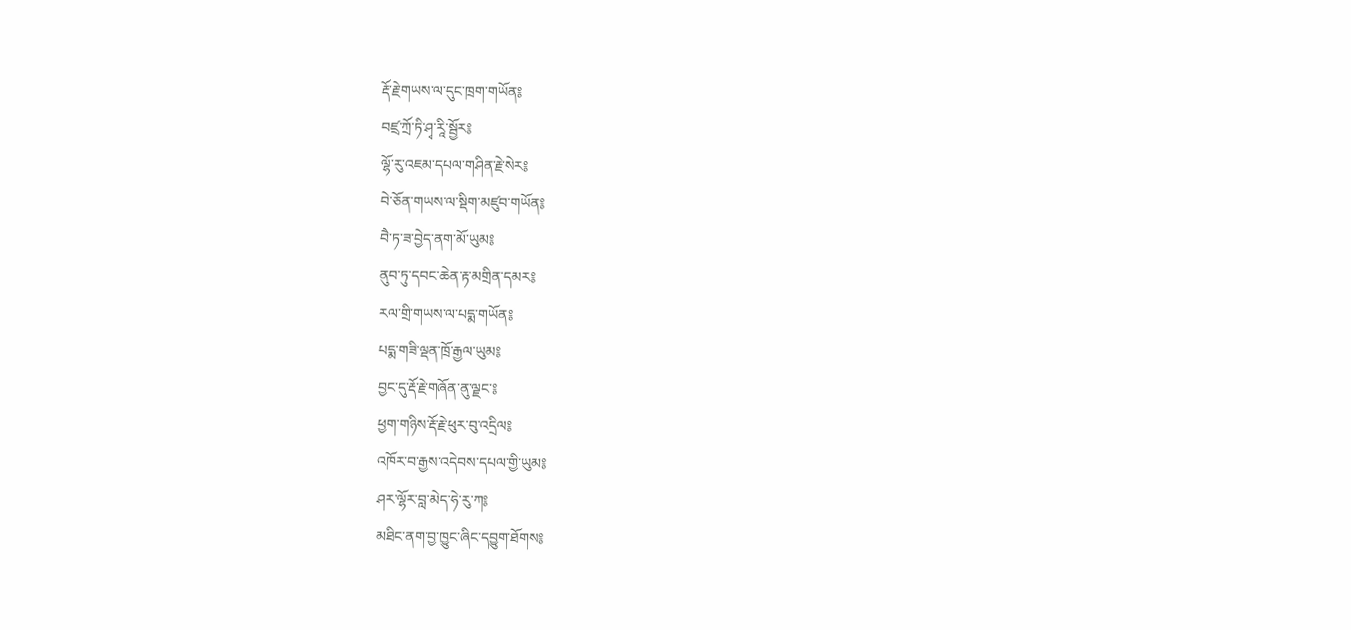རྡོ་རྗེ་གཡས་ལ་དུང་ཁྲག་གཡོན༔
བཛྲ་ཀྲོ་ཏི་ཤྭ་རཱི་སྦྱོར༔
ལྷོ་རུ་འཇམ་དཔལ་གཤིན་རྗེ་སེར༔
བེ་ཅོན་གཡས་ལ་སྡིག་མཛུབ་གཡོན༔
བཻ་ཏ་ཟ་བྱེད་ནག་མོ་ཡུམ༔
ནུབ་ཏུ་དབང་ཆེན་རྟ་མགྲིན་དམར༔
རལ་གྲི་གཡས་ལ་པདྨ་གཡོན༔
པདྨ་གཟི་ལྡན་ཁྲོ་རྒྱལ་ཡུམ༔
བྱང་དུ་རྡོ་རྗེ་གཞོན་ནུ་ལྗང་༔
ཕྱག་གཉིས་རྡོ་རྗེ་ཕུར་བུ་འདྲིལ༔
འཁོར་བ་རྒྱས་འདེབས་དཔལ་གྱི་ཡུམ༔
ཤར་ལྷོར་བླ་མེད་ཧེ་རུ་ཀ༔
མཐིང་ནག་བྱ་ཁྱུང་ཞིང་དབྱུག་ཐོགས༔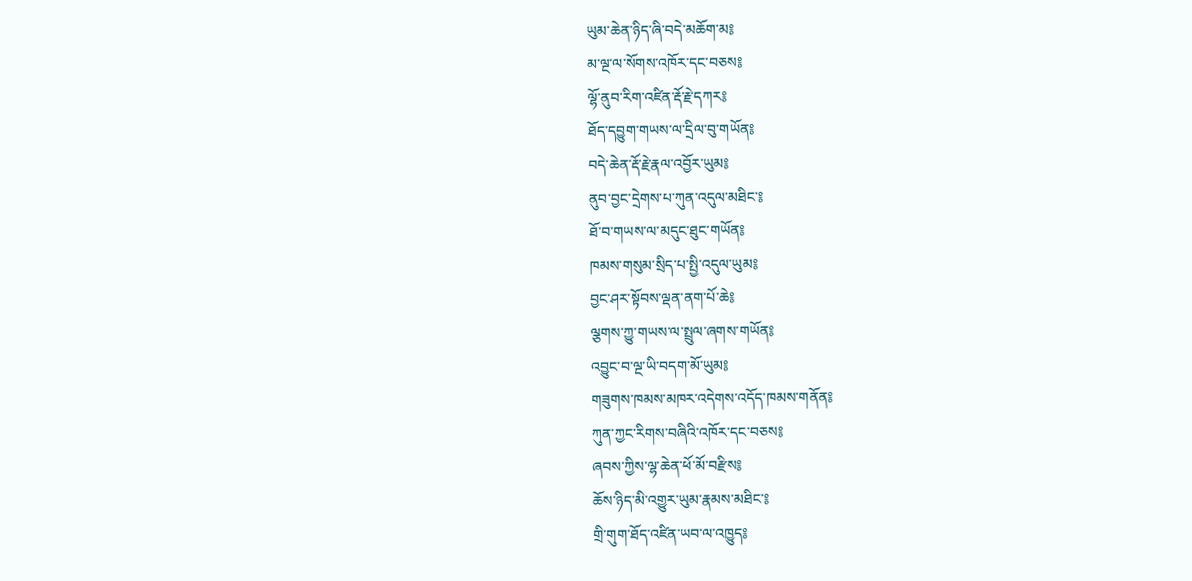ཡུམ་ཆེན་ཉིད་ཞི་བདེ་མཆོག་མ༔
མ་ལྔ་ལ་སོགས་འཁོར་དང་བཅས༔
ལྷོ་ནུབ་རིག་འཛིན་རྡོ་རྗེ་དཀར༔
ཐོད་དབྱུག་གཡས་ལ་དྲིལ་བུ་གཡོན༔
བདེ་ཆེན་རྡོ་རྗེ་རྣལ་འབྱོར་ཡུམ༔
ནུབ་བྱང་དྲེགས་པ་ཀུན་འདུལ་མཐིང་༔
ཐོ་བ་གཡས་ལ་མདུང་ཐུང་གཡོན༔
ཁམས་གསུམ་སྲིད་པ་སྤྱི་འདུལ་ཡུམ༔
བྱང་ཤར་སྟོབས་ལྡན་ནག་པོ་ཆེ༔
ལྕགས་ཀྱུ་གཡས་ལ་སྤྲུལ་ཞགས་གཡོན༔
འབྱུང་བ་ལྔ་ཡི་བདག་མོ་ཡུམ༔
གཟུགས་ཁམས་མཁར་འདེགས་འདོད་ཁམས་གནོན༔
ཀུན་ཀྱང་རིགས་བཞིའི་འཁོར་དང་བཅས༔
ཞབས་ཀྱིས་ལྷ་ཆེན་ཕོ་མོ་བརྫིས༔
ཆོས་ཉིད་མི་འགྱུར་ཡུམ་རྣམས་མཐིང་༔
གྲི་གུག་ཐོད་འཛིན་ཡབ་ལ་འཁྱུད༔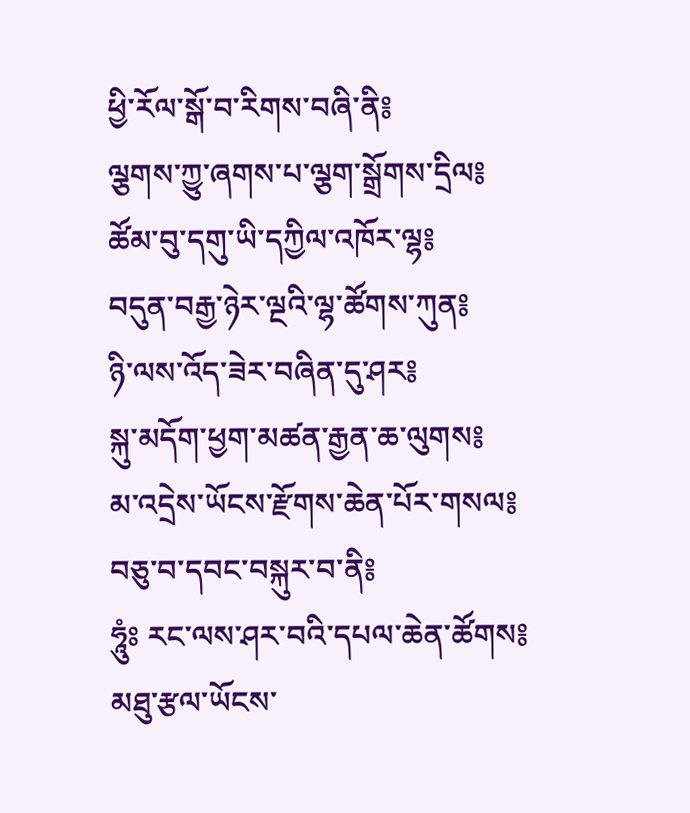ཕྱི་རོལ་སྒོ་བ་རིགས་བཞི་ནི༔
ལྕགས་ཀྱུ་ཞགས་པ་ལྕག་སྒྲོགས་དྲིལ༔
ཚོམ་བུ་དགུ་ཡི་དཀྱིལ་འཁོར་ལྷ༔
བདུན་བརྒྱ་ཉེར་ལྔའི་ལྷ་ཚོགས་ཀུན༔
ཉི་ལས་འོད་ཟེར་བཞིན་དུ་ཤར༔
སྐུ་མདོག་ཕྱག་མཚན་རྒྱན་ཆ་ལུགས༔
མ་འདྲེས་ཡོངས་རྫོགས་ཆེན་པོར་གསལ༔
བཅུ་བ་དབང་བསྐུར་བ་ནི༔
ཧཱུཾཿ རང་ལས་ཤར་བའི་དཔལ་ཆེན་ཚོགས༔
མཐུ་རྩལ་ཡོངས་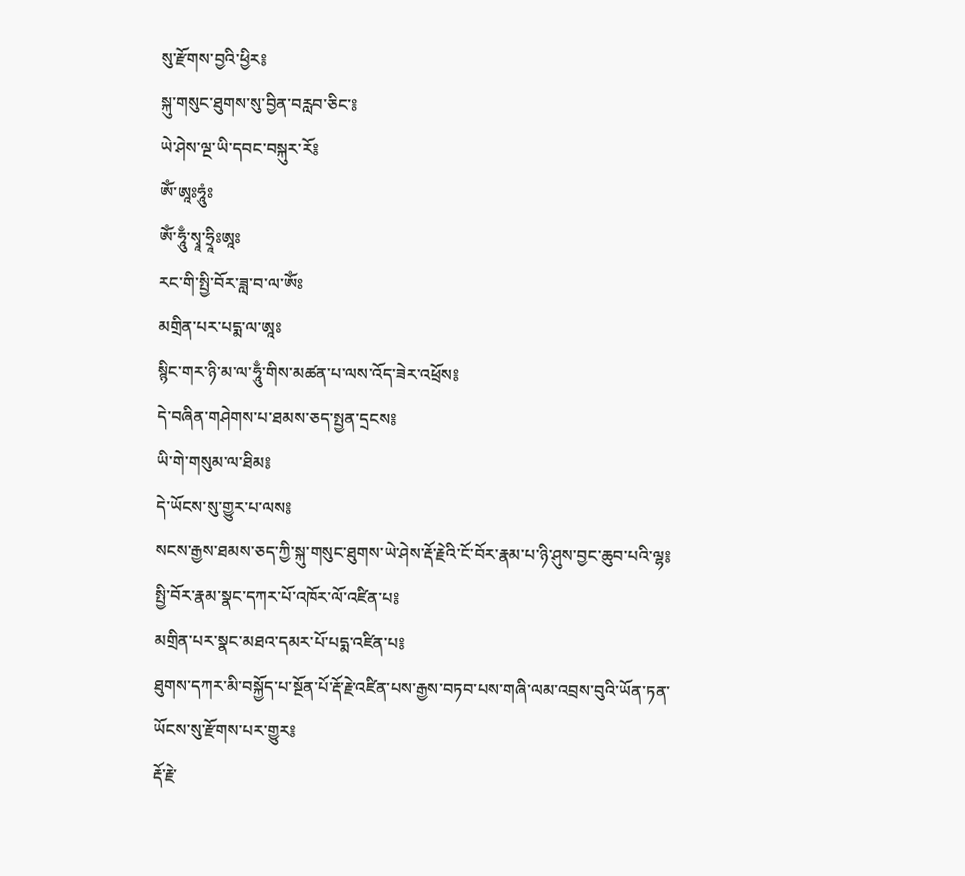སུ་རྫོགས་བྱའི་ཕྱིར༔
སྐུ་གསུང་ཐུགས་སུ་བྱིན་བརླབ་ཅིང་༔
ཡེ་ཤེས་ལྔ་ཡི་དབང་བསྐུར་རོ༔
ཨོཾ་ཨཱཿཧཱུཾཿ
ཨོཾ་ཧཱུྃ་སྭཱ་ཧྲཱིཿཨཱཿ
རང་གི་སྤྱི་བོར་ཟླ་བ་ལ་ཨོཾཿ
མགྲིན་པར་པདྨ་ལ་ཨཱཿ
སྙིང་གར་ཉི་མ་ལ་ཧཱུྃ་གིས་མཚན་པ་ལས་འོད་ཟེར་འཕྲོས༔
དེ་བཞིན་གཤེགས་པ་ཐམས་ཅད་སྤྱན་དྲངས༔
ཡི་གེ་གསུམ་ལ་ཐིམ༔
དེ་ཡོངས་སུ་གྱུར་པ་ལས༔
སངས་རྒྱས་ཐམས་ཅད་ཀྱི་སྐུ་གསུང་ཐུགས་ཡེ་ཤེས་རྡོ་རྗེའི་ངོ་བོར་རྣམ་པ་ཉི་ཤུས་བྱང་ཆུབ་པའི་ལྷ༔
སྤྱི་བོར་རྣམ་སྣང་དཀར་པོ་འཁོར་ལོ་འཛིན་པ༔
མགྲིན་པར་སྣང་མཐའ་དམར་པོ་པདྨ་འཛིན་པ༔
ཐུགས་དཀར་མི་བསྐྱོད་པ་སྔོན་པོ་རྡོ་རྗེ་འཛིན་པས་རྒྱས་བཏབ་པས་གཞི་ལམ་འབྲས་བུའི་ཡོན་ཏན་ཡོངས་སུ་རྫོགས་པར་གྱུར༔
རྡོ་རྗེ་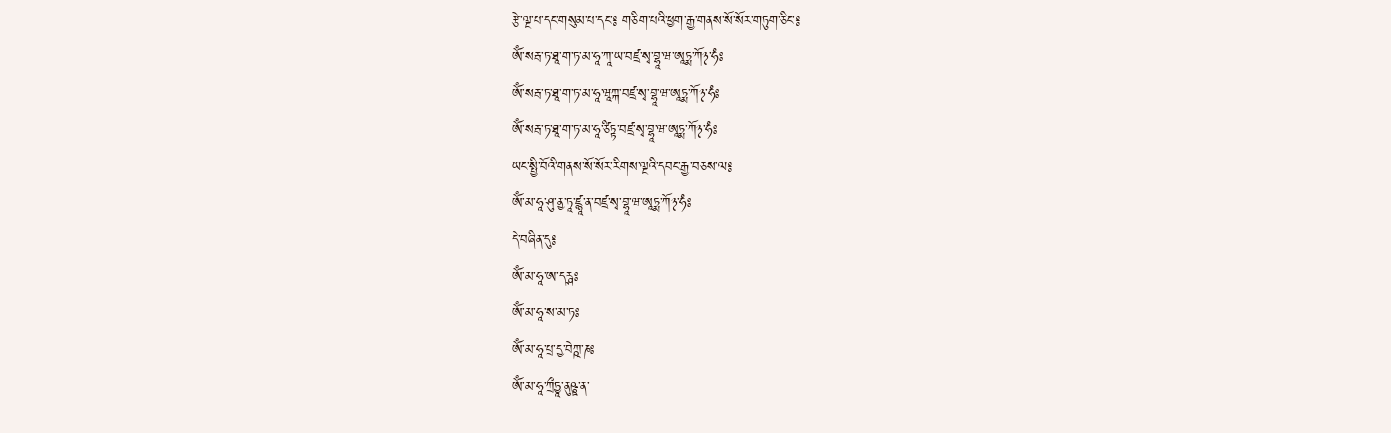རྩེ་ལྔ་པ་དང་གསུམ་པ་དང་༔ གཅིག་པའི་ཕྱག་རྒྱ་གནས་སོ་སོར་གཏུག་ཅིང་༔
ཨོཾ་སརྦ་ཏ་ཐཱ་ག་ཏ་མ་ཧཱ་ཀཱ་ཡ་བཛྲ་སྭ་བྷཱ་ཝ་ཨཱཏྨ་ཀོ྅་ཧཾཿ
ཨོཾ་སརྦ་ཏ་ཐཱ་ག་ཏ་མ་ཧཱ་ཝཱཀྐ་བཛྲ་སྭ་བྷཱ་ཝ་ཨཱཏྨ་ཀོ྅་ཧཾཿ
ཨོཾ་སརྦ་ཏ་ཐཱ་ག་ཏ་མ་ཧཱ་ཙིཏྟ་བཛྲ་སྭ་བྷཱ་ཝ་ཨཱཏྨ་ཀོ྅་ཧཾཿ
ཡང་སྤྱི་བོའི་གནས་སོ་སོར་རིགས་ལྔའི་དབང་རྒྱ་བཅས་ལ༔
ཨོཾ་མ་ཧཱ་ཤུ་ནྱ་ཏཱ་ཛྙཱ་ན་བཛྲ་སྭ་བྷཱ་ཝ་ཨཱཏྨ་ཀོ྅་ཧཾཿ
དེ་བཞིན་དུ༔
ཨོཾ་མ་ཧཱ་ཨ་དརྴཿ
ཨོཾ་མ་ཧཱ་ས་མ་ཏཿ
ཨོཾ་མ་ཧཱ་པྲ་དྱ་བེཀྵ་ཎཿ
ཨོཾ་མ་ཧཱ་ཀྲྀཏྱཱ་ནུཥྛ་ན་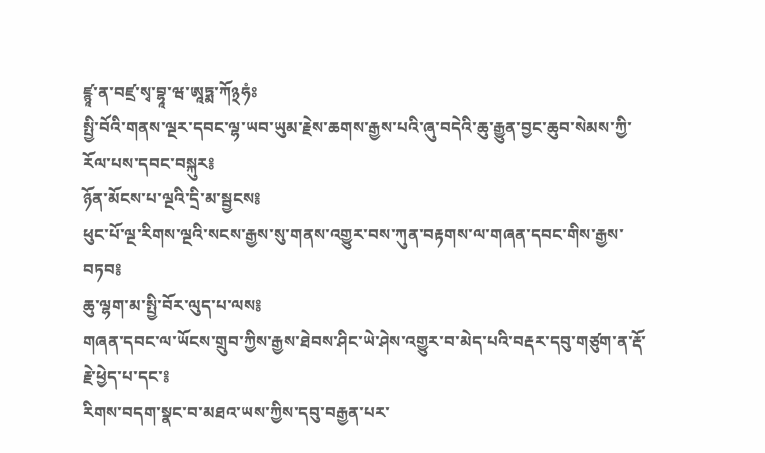ཛྙཱ་ན་བཛྲ་སྭ་བྷཱ་ཝ་ཨཱཏྨ་ཀོ྅ཧཾཿ
སྤྱི་བོའི་གནས་ལྔར་དབང་ལྷ་ཡབ་ཡུམ་རྗེས་ཆགས་རྒྱས་པའི་ཞུ་བདེའི་ཆུ་རྒྱུན་བྱང་ཆུབ་སེམས་ཀྱི་རོལ་པས་དབང་བསྐུར༔
ཉོན་མོངས་པ་ལྔའི་དྲི་མ་སྦྱངས༔
ཕུང་པོ་ལྔ་རིགས་ལྔའི་སངས་རྒྱས་སུ་གནས་འགྱུར་བས་ཀུན་བརྟགས་ལ་གཞན་དབང་གིས་རྒྱས་བཏབ༔
ཆུ་ལྷག་མ་སྤྱི་བོར་ལུད་པ་ལས༔
གཞན་དབང་ལ་ཡོངས་གྲུབ་ཀྱིས་རྒྱས་ཐེབས་ཤིང་ཡེ་ཤེས་འགྱུར་བ་མེད་པའི་བརྡར་དབུ་གཙུག་ན་རྡོ་རྗེ་ཕྱེད་པ་དང་༔
རིགས་བདག་སྣང་བ་མཐའ་ཡས་ཀྱིས་དབུ་བརྒྱན་པར་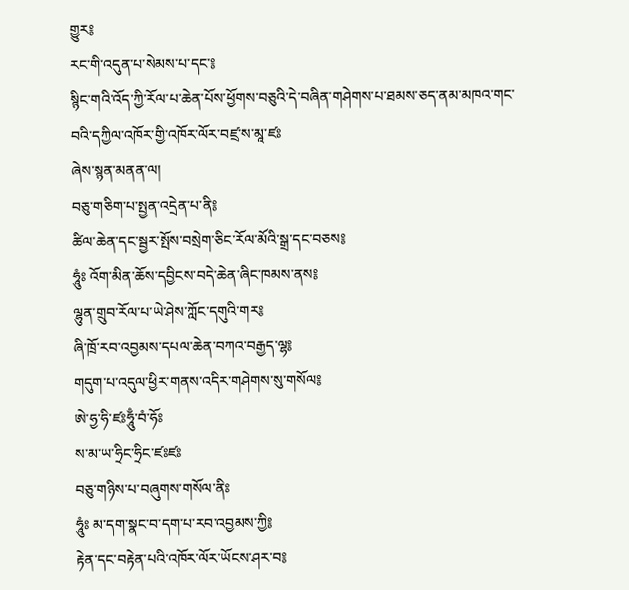གྱུར༔
རང་གི་འདུན་པ་སེམས་པ་དང་༔
སྙིང་གའི་འོད་ཀྱི་རོལ་པ་ཆེན་པོས་ཕྱོགས་བཅུའི་དེ་བཞིན་གཤེགས་པ་ཐམས་ཅད་ནམ་མཁའ་གང་བའི་དཀྱིལ་འཁོར་གྱི་འཁོར་ལོར་བཛྲ་ས་མཱ་ཛཿ
ཞེས་སྙན་མནན་ལ།
བཅུ་གཅིག་པ་སྤྱན་འདྲེན་པ་ནི༔
ཚིལ་ཆེན་དང་སྦྱར་སྤོས་བསྲེག་ཅིང་རོལ་མོའི་སྒྲ་དང་བཅས༔
ཧཱུཾཿ འོག་མིན་ཆོས་དབྱིངས་བདེ་ཆེན་ཞིང་ཁམས་ནས༔
ལྷུན་གྲུབ་རོལ་པ་ཡེ་ཤེས་ཀློང་དགུའི་གར༔
ཞི་ཁྲོ་རབ་འབྱམས་དཔལ་ཆེན་བཀའ་བརྒྱད་ལྷ༔
གདུག་པ་འདུལ་ཕྱིར་གནས་འདིར་གཤེགས་སུ་གསོལ༔
ཨེ་ཧྱ་ཧི་ཛཿཧཱུྃ་བཾ་ཧོཿ
ས་མ་ཡ་ཧྲིང་ཧྲིང་ཛཿཛཿ
བཅུ་གཉིས་པ་བཞུགས་གསོལ་ནིཿ
ཧཱུཾཿ མ་དག་སྣང་བ་དག་པ་རབ་འབྱམས་ཀྱི༔
རྟེན་དང་བརྟེན་པའི་འཁོར་ལོར་ཡོངས་ཤར་བ༔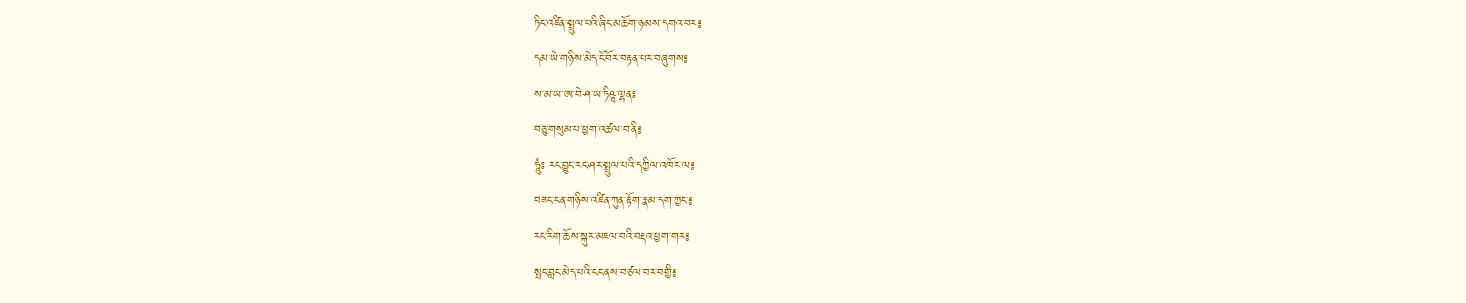ཏིང་འཛིན་སྤྲུལ་པའི་ཞིང་མཆོག་ཉམས་དགའ་བར༔
དམ་ཡེ་གཉིས་མེད་ངོ་བོར་བརྟན་པར་བཞུགས༔
ས་མ་ཡ་ཨ་བེ་ཤ་ཡ་ཏིཥྛ་ལྷནཿ
བཅུ་གསུམ་པ་ཕྱག་འཚལ་བ་ནི༔
ཧཱུཾཿ རང་བྱུང་རང་ཤར་སྤྲུལ་པའི་དཀྱིལ་འཁོར་ལ༔
བཟང་ངན་གཉིས་འཛིན་ཀུན་རྟོག་རྣམ་དག་ཀྱང་༔
རང་རིག་ཆོས་སྐུར་མཇལ་བའི་བརྡའ་ཕྱག་གར༔
སྤང་བླང་མེད་པའི་ངང་ནས་བཙལ་བར་བགྱི༔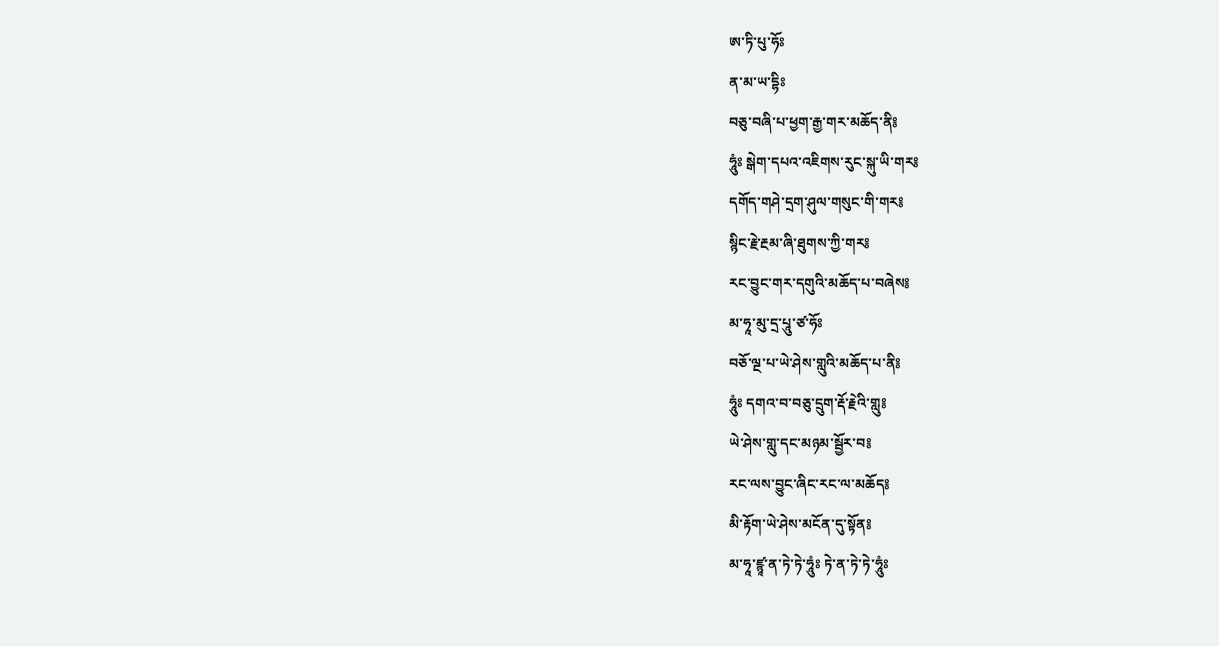ཨ་ཏི་པུ་ཧོཿ
ན་མ་ཡ་དྷིཿ
བཅུ་བཞི་པ་ཕྱག་རྒྱ་གར་མཆོད་ནི༔
ཧཱུཾཿ སྒེག་དཔའ་འཇིགས་རུང་སྐུ་ཡི་གར༔
དགོད་གཤེ་དྲག་ཤུལ་གསུང་གི་གར༔
སྙིང་རྗེ་རྔམ་ཞི་ཐུགས་ཀྱི་གར༔
རང་བྱུང་གར་དགུའི་མཆོད་པ་བཞེས༔
མ་ཧཱ་མུ་དྲ་པཱུ་ཙ་ཧོཿ
བཅོ་ལྔ་པ་ཡེ་ཤེས་གླུའི་མཆོད་པ་ནི༔
ཧཱུཾཿ དགའ་བ་བཅུ་དྲུག་རྡོ་རྗེའི་གླུ༔
ཡེ་ཤེས་གླུ་དང་མཉམ་སྦྱོར་བ༔
རང་ལས་བྱུང་ཞིང་རང་ལ་མཆོད༔
མི་རྟོག་ཡེ་ཤེས་མངོན་དུ་སྟོན༔
མ་ཧཱ་ཛྙཱ་ན་ཏེ་ཏེ་ཧཱུཾཿ ཏེ་ན་ཏེ་ཏེ་ཧཱུཾཿ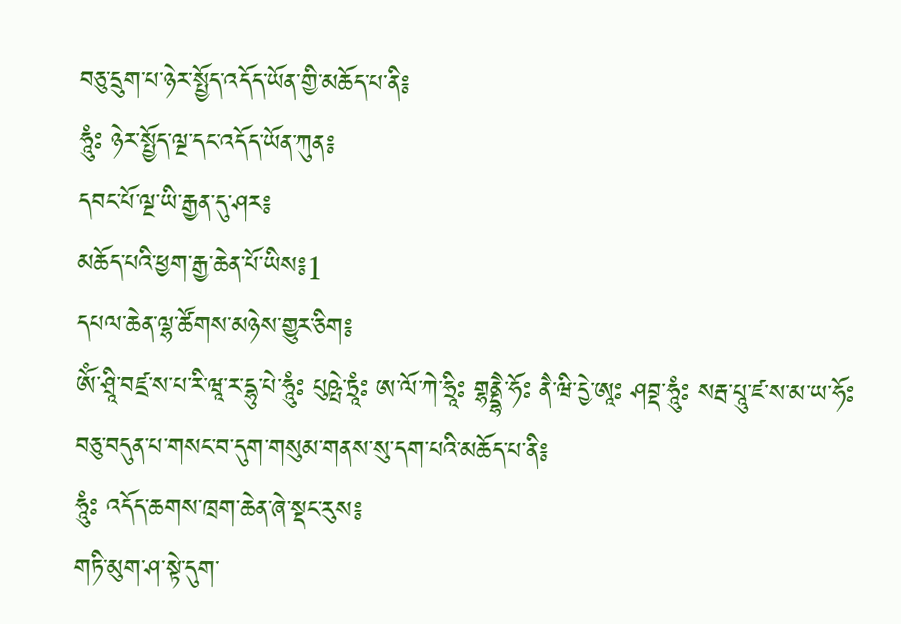བཅུ་དྲུག་པ་ཉེར་སྤྱོད་འདོད་ཡོན་གྱི་མཆོད་པ་ནི༔
ཧཱུཾཿ ཉེར་སྤྱོད་ལྔ་དང་འདོད་ཡོན་ཀུན༔
དབང་པོ་ལྔ་ཡི་རྒྱན་དུ་ཤར༔
མཆོད་པའི་ཕྱག་རྒྱ་ཆེན་པོ་ཡིས༔1
དཔལ་ཆེན་ལྷ་ཚོགས་མཉེས་གྱུར་ཅིག༔
ཨོཾ་ཤྲཱི་བཛྲ་ས་པ་རི་ཝཱ་ར་དྷུ་པེ་ཧཱུཾཿ པུཥྤེ་ཏྲཱཾཿ ཨ་ལོ་ཀེ་ཧྲཱིཿ གྷནྡྷཻ་ཧོཿ ནཻ་ཝི་དྱེ་ཨཱཿ ཤབྡ་ཧཱུཾཿ སརྦ་པཱུ་ཛ་ས་མ་ཡ་ཧོཿ
བཅུ་བདུན་པ་གསང་བ་དུག་གསུམ་གནས་སུ་དག་པའི་མཆོད་པ་ནི༔
ཧཱུཾཿ འདོད་ཆགས་ཁྲག་ཆེན་ཞེ་སྡང་རུས༔
གཏི་མུག་ཤ་སྟེ་དུག་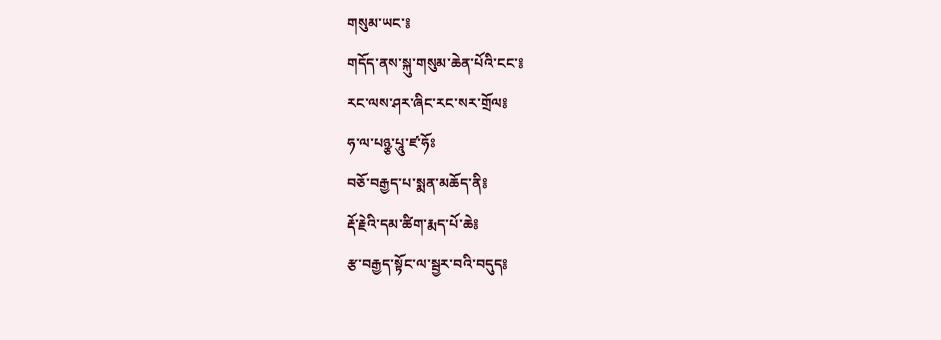གསུམ་ཡང་༔
གདོད་ནས་སྐུ་གསུམ་ཆེན་པོའི་ངང་༔
རང་ལས་ཤར་ཞིང་རང་སར་གྲོལ༔
ཧ་ལ་པཉྩ་པཱུ་ཛ་ཧོཿ
བཅོ་བརྒྱད་པ་སྨན་མཆོད་ནི༔
རྡོ་རྗེའི་དམ་ཚིག་རྨད་པོ་ཆེ༔
རྩ་བརྒྱད་སྟོང་ལ་སྦྱར་བའི་བདུད༔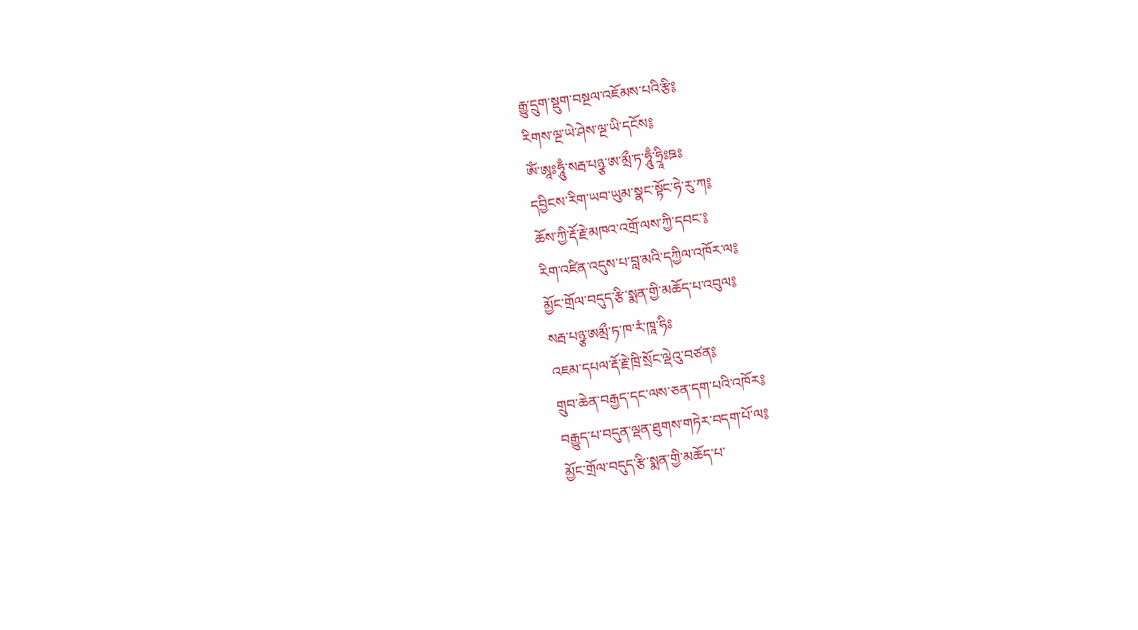རྒྱུ་དྲུག་སྡུག་བསྔལ་འཇོམས་པའི་རྩི༔
རིགས་ལྔ་ཡེ་ཤེས་ལྔ་ཡི་དངོས༔
ཨོཾ་ཨཱཿཧཱུྃ་སརྦ་པཉྩ་ཨ་མྲྀ་ཏ་ཧཱུྃ་ཧྲཱིཿཋཿ
དབྱིངས་རིག་ཡབ་ཡུམ་སྣང་སྟོང་ཧེ་རུ་ཀ༔
ཆོས་ཀྱི་རྡོ་རྗེ་མཁའ་འགྲོ་ལས་ཀྱི་དབང་༔
རིག་འཛིན་འདུས་པ་བླ་མའི་དཀྱིལ་འཁོར་ལ༔
མྱོང་གྲོལ་བདུད་རྩི་སྨན་གྱི་མཆོད་པ་འབུལ༔
སརྦ་པཉྩ་ཨམྲྀ་ཏ་ཁ་རཾ་ཁཱ་ཧིཿ
འཇམ་དཔལ་རྡོ་རྗེ་ཁྲི་སྲོང་ལྡེའུ་བཙན༔
གྲུབ་ཆེན་བརྒྱད་དང་ལས་ཅན་དག་པའི་འཁོར༔
བརྒྱུད་པ་བདུན་ལྡན་ཐུགས་གཏེར་བདག་པོ་ལ༔
མྱོང་གྲོལ་བདུད་རྩི་སྨན་གྱི་མཆོད་པ་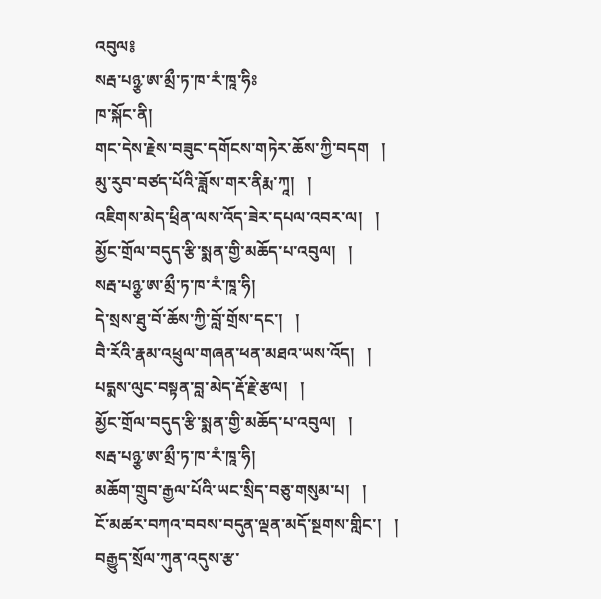འབུལ༔
སརྦ་པཉྩ་ཨ་མྲྀ་ཏ་ཁ་རཾ་ཁཱ་ཧིཿ
ཁ་སྐོང་ནི།
གང་དེས་རྗེས་བཟུང་དགོངས་གཏེར་ཆོས་ཀྱི་བདག   །
མུ་རུབ་བཙད་པོའི་ཟློས་གར་ནིརྨ་ཀཱ།   །
འཇིགས་མེད་ཕྲིན་ལས་འོད་ཟེར་དཔལ་འབར་ལ།   །
མྱོང་གྲོལ་བདུད་རྩི་སྨན་གྱི་མཆོད་པ་འབུལ།   །
སརྦ་པཉྩ་ཨ་མྲྀ་ཏ་ཁ་རཾ་ཁཱ་ཧི།
དེ་སྲས་ཐུ་བོ་ཆོས་ཀྱི་བློ་གྲོས་དང་།   །
བཻ་རོའི་རྣམ་འཕྲུལ་གཞན་ཕན་མཐའ་ཡས་འོད།   །
པདྨས་ལུང་བསྟན་བླ་མེད་རྡོ་རྗེ་རྩལ།   །
མྱོང་གྲོལ་བདུད་རྩི་སྨན་གྱི་མཆོད་པ་འབུལ།   །
སརྦ་པཉྩ་ཨ་མྲྀ་ཏ་ཁ་རཾ་ཁཱ་ཧི།
མཆོག་གྲུབ་རྒྱལ་པོའི་ཡང་སྲིད་བཅུ་གསུམ་པ།   །
ངོ་མཚར་བཀའ་བབས་བདུན་ལྡན་མདོ་སྔགས་གླིང་།   །
བརྒྱུད་སྲོལ་ཀུན་འདུས་རྩ་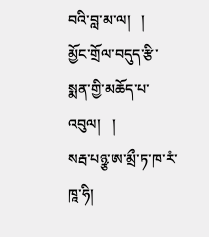བའི་བླ་མ་ལ།   །
མྱོང་གྲོལ་བདུད་རྩི་སྨན་གྱི་མཆོད་པ་འབུལ།   །
སརྦ་པཉྩ་ཨ་མྲྀ་ཏ་ཁ་རཾ་ཁཱ་ཧི།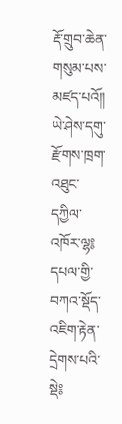རྡོ་གྲུབ་ཆེན་གསུམ་པས་མཛད་པའོ༎
ཡེ་ཤེས་དགུ་རྫོགས་ཁྲག་འཐུང་དཀྱིལ་འཁོར་ལྷ༔
དཔལ་གྱི་བཀའ་སྡོད་འཇིག་རྟེན་དྲེགས་པའི་སྡེ༔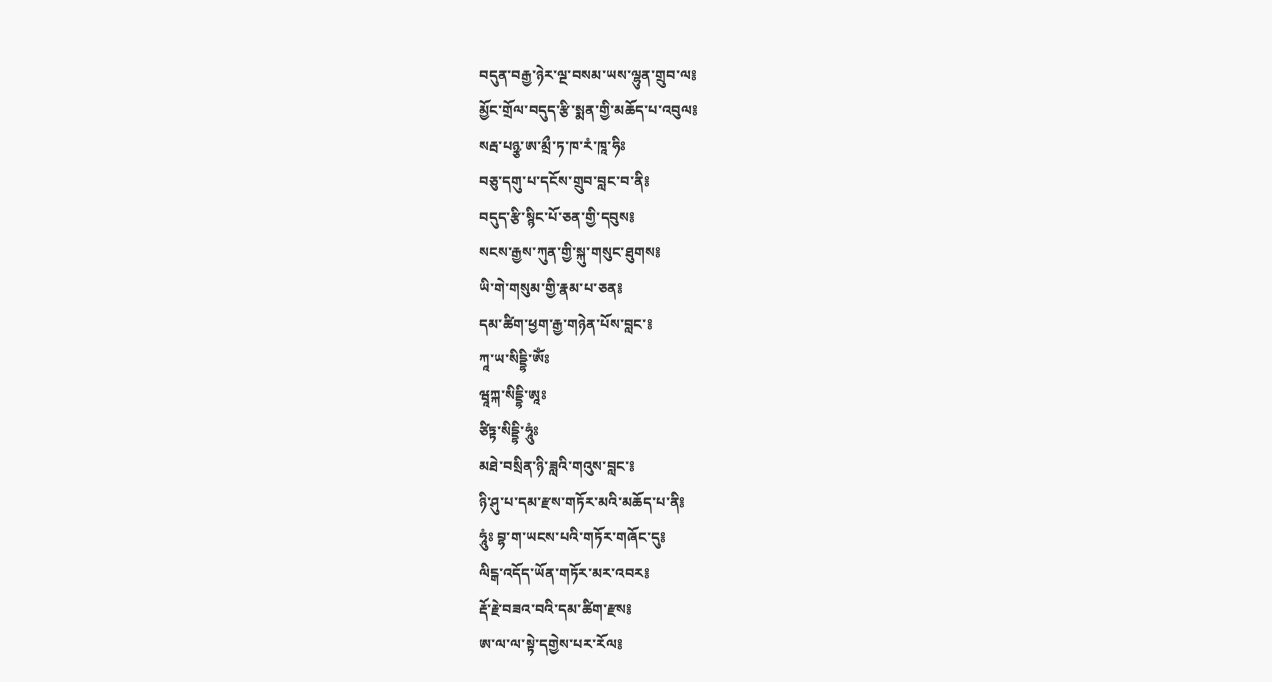བདུན་བརྒྱ་ཉེར་ལྔ་བསམ་ཡས་ལྷུན་གྲུབ་ལ༔
མྱོང་གྲོལ་བདུད་རྩི་སྨན་གྱི་མཆོད་པ་འབུལ༔
སརྦ་པཉྩ་ཨ་མྲྀ་ཏ་ཁ་རཾ་ཁཱ་ཧིཿ
བཅུ་དགུ་པ་དངོས་གྲུབ་བླང་བ་ནི༔
བདུད་རྩི་སྙིང་པོ་ཅན་གྱི་དབུས༔
སངས་རྒྱས་ཀུན་གྱི་སྐུ་གསུང་ཐུགས༔
ཡི་གེ་གསུམ་གྱི་རྣམ་པ་ཅན༔
དམ་ཚིག་ཕྱག་རྒྱ་གཉེན་པོས་བླང་༔
ཀཱ་ཡ་སིདྡྷི་ཨོཾཿ
ཝཱཀྐ་སིདྡྷི་ཨཱཿ
ཙིཏྟ་སིདྡྷི་ཧཱུཾཿ
མཐེ་བསྲིན་ཉི་ཟླའི་གའུས་བླང་༔
ཉི་ཤུ་པ་དམ་རྫས་གཏོར་མའི་མཆོད་པ་ནི༔
ཧཱུཾཿ བྷ་ག་ཡངས་པའི་གཏོར་གཞོང་དུ༔
ལིངྒ་འདོད་ཡོན་གཏོར་མར་འབར༔
རྡོ་རྗེ་བཟའ་བའི་དམ་ཚིག་རྫས༔
ཨ་ལ་ལ་སྟེ་དགྱེས་པར་རོལ༔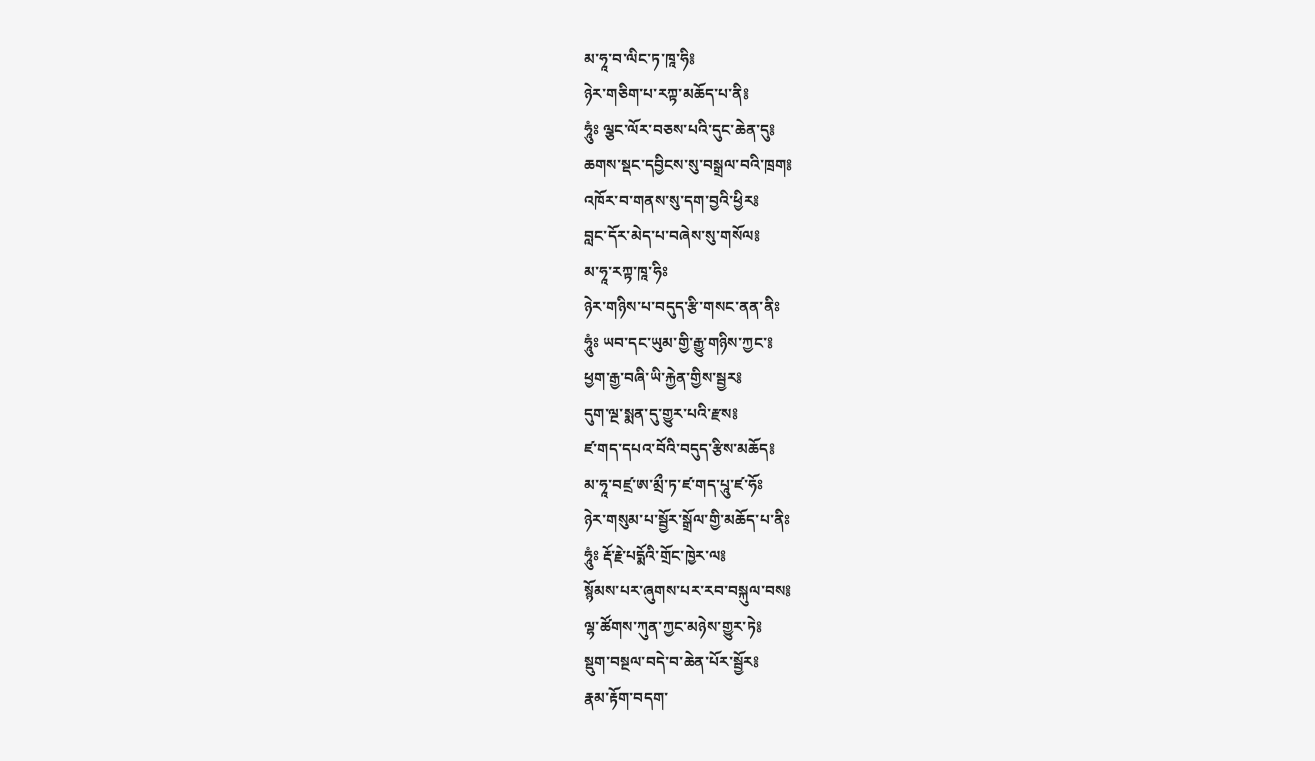མ་ཧཱ་བ་ལིང་ཏ་ཁཱ་ཧི༔
ཉེར་གཅིག་པ་རཀྟ་མཆོད་པ་ནི༔
ཧཱུཾཿ ལྕང་ལོར་བཅས་པའི་དུང་ཆེན་དུ༔
ཆགས་སྡང་དབྱིངས་སུ་བསྒྲལ་བའི་ཁྲག༔
འཁོར་བ་གནས་སུ་དག་བྱའི་ཕྱིར༔
བླང་དོར་མེད་པ་བཞེས་སུ་གསོལ༔
མ་ཧཱ་རཀྟ་ཁཱ་ཧིཿ
ཉེར་གཉིས་པ་བདུད་རྩི་གསང་ནན་ནིཿ
ཧཱུཾཿ ཡབ་དང་ཡུམ་གྱི་རྒྱུ་གཉིས་ཀྱང་༔
ཕྱག་རྒྱ་བཞི་ཡི་རྐྱེན་གྱིས་སྦྱར༔
དུག་ལྔ་སྨན་དུ་གྱུར་པའི་རྫས༔
ཛ་གད་དཔའ་བོའི་བདུད་རྩིས་མཆོད༔
མ་ཧཱ་བཛྲ་ཨ་མྲྀ་ཏ་ཛ་གད་པཱུ་ཛ་ཧོཿ
ཉེར་གསུམ་པ་སྦྱོར་སྒྲོལ་གྱི་མཆོད་པ་ནིཿ
ཧཱུཾཿ རྡོ་རྗེ་པདྨོའི་གྲོང་ཁྱེར་ལ༔
སྙོམས་པར་ཞུགས་པར་རབ་བསྐུལ་བས༔
ལྷ་ཚོགས་ཀུན་ཀྱང་མཉེས་གྱུར་ཏེ༔
སྡུག་བསྔལ་བདེ་བ་ཆེན་པོར་སྦྱོར༔
རྣམ་རྟོག་བདག་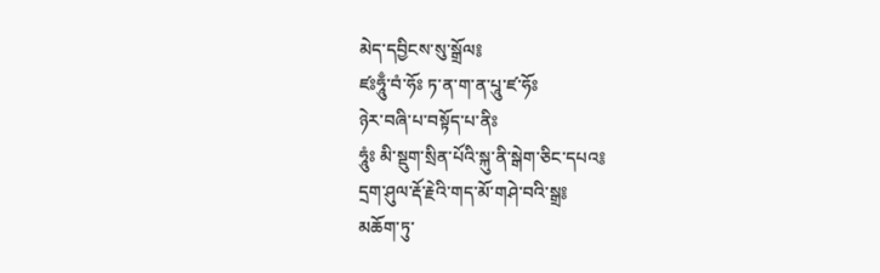མེད་དབྱིངས་སུ་སྒྲོལ༔
ཛཿཧཱུྃ་བཾ་ཧོཿ ཏ་ན་ག་ན་པཱུ་ཛ་ཧོཿ
ཉེར་བཞི་པ་བསྟོད་པ་ནིཿ
ཧཱུཾཿ མི་སྡུག་སྲིན་པོའི་སྐུ་ནི་སྒེག་ཅིང་དཔའ༔
དྲག་ཤུལ་རྡོ་རྗེའི་གད་མོ་གཤེ་བའི་སྒྲ༔
མཆོག་ཏུ་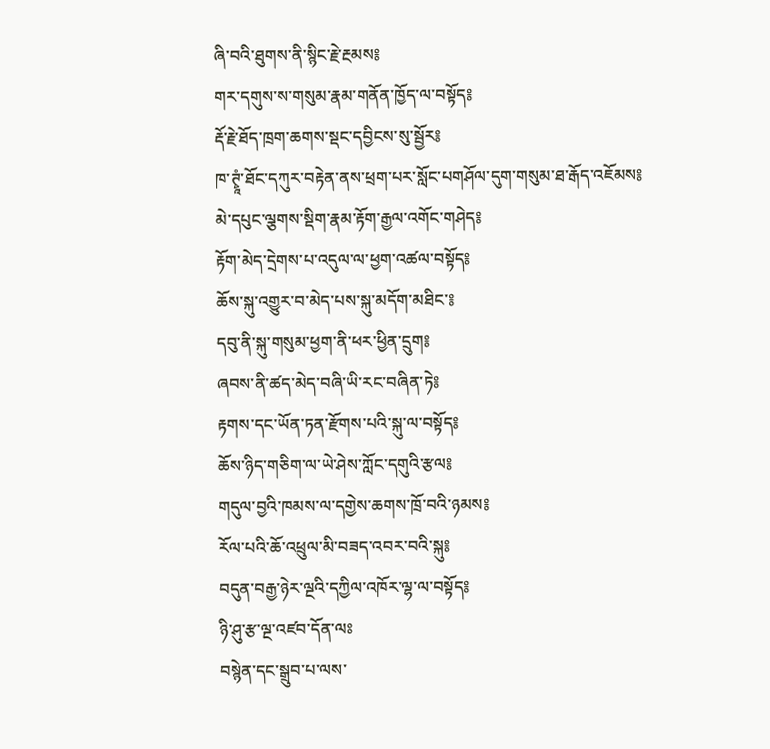ཞི་བའི་ཐུགས་ནི་སྙིང་རྗེ་རྔམས༔
གར་དགུས་ས་གསུམ་རྣམ་གནོན་ཁྱོད་ལ་བསྟོད༔
རྡོ་རྗེ་ཐོད་ཁྲག་ཆགས་སྡང་དབྱིངས་སུ་སྦྱོར༔
ཁ་ཊྭཱཾ་ཐོང་དཀུར་བརྟེན་ནས་ཕྲག་པར་སློང་པགཤོལ་དུག་གསུམ་ཐ་རྒོད་འཇོམས༔
མེ་དཔུང་ལྕགས་སྡིག་རྣམ་རྟོག་རྒྱལ་འགོང་གཤེད༔
རྟོག་མེད་དྲེགས་པ་འདུལ་ལ་ཕྱག་འཚལ་བསྟོད༔
ཆོས་སྐུ་འགྱུར་བ་མེད་པས་སྐུ་མདོག་མཐིང་༔
དབུ་ནི་སྐུ་གསུམ་ཕྱག་ནི་ཕར་ཕྱིན་དྲུག༔
ཞབས་ནི་ཚད་མེད་བཞི་ཡི་རང་བཞིན་ཏེ༔
རྟགས་དང་ཡོན་ཏན་རྫོགས་པའི་སྐུ་ལ་བསྟོད༔
ཆོས་ཉིད་གཅིག་ལ་ཡེ་ཤེས་ཀློང་དགུའི་རྩལ༔
གདུལ་བྱའི་ཁམས་ལ་དགྱེས་ཆགས་ཁྲོ་བའི་ཉམས༔
རོལ་པའི་ཆོ་འཕྲུལ་མི་བཟད་འབར་བའི་སྐུ༔
བདུན་བརྒྱ་ཉེར་ལྔའི་དཀྱིལ་འཁོར་ལྷ་ལ་བསྟོད༔
ཉི་ཤུ་རྩ་ལྔ་འཛབ་དོན་ལཿ
བསྙེན་དང་སྒྲུབ་པ་ལས་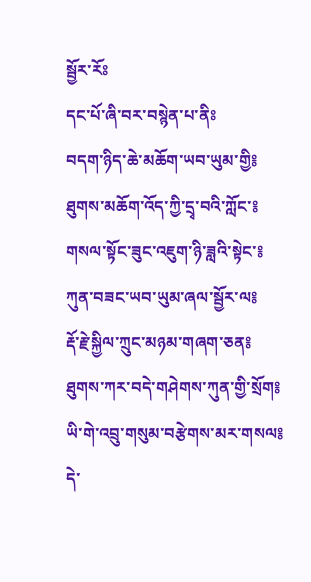སྦྱོར་རོཿ
དང་པོ་ཞི་བར་བསྙེན་པ་ནིཿ
བདག་ཉིད་ཆེ་མཆོག་ཡབ་ཡུམ་གྱི༔
ཐུགས་མཆོག་འོད་ཀྱི་དྲྭ་བའི་ཀློང་༔
གསལ་སྟོང་ཟུང་འཇུག་ཉི་ཟླའི་སྟེང་༔
ཀུན་བཟང་ཡབ་ཡུམ་ཞལ་སྦྱོར་ལ༔
རྡོ་རྗེ་སྐྱིལ་ཀྲུང་མཉམ་གཞག་ཅན༔
ཐུགས་ཀར་བདེ་གཤེགས་ཀུན་གྱི་སྲོག༔
ཡི་གེ་འབྲུ་གསུམ་བརྩེགས་མར་གསལ༔
དེ་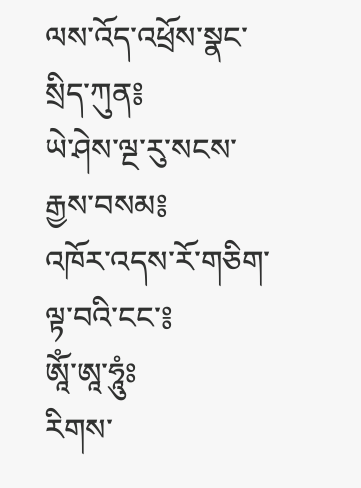ལས་འོད་འཕྲོས་སྣང་སྲིད་ཀུན༔
ཡེ་ཤེས་ལྔ་རུ་སངས་རྒྱས་བསམ༔
འཁོར་འདས་རོ་གཅིག་ལྟ་བའི་ངང་༔
ཨཱོཾ་ཨཱ་ཧཱུཾཿ
རིགས་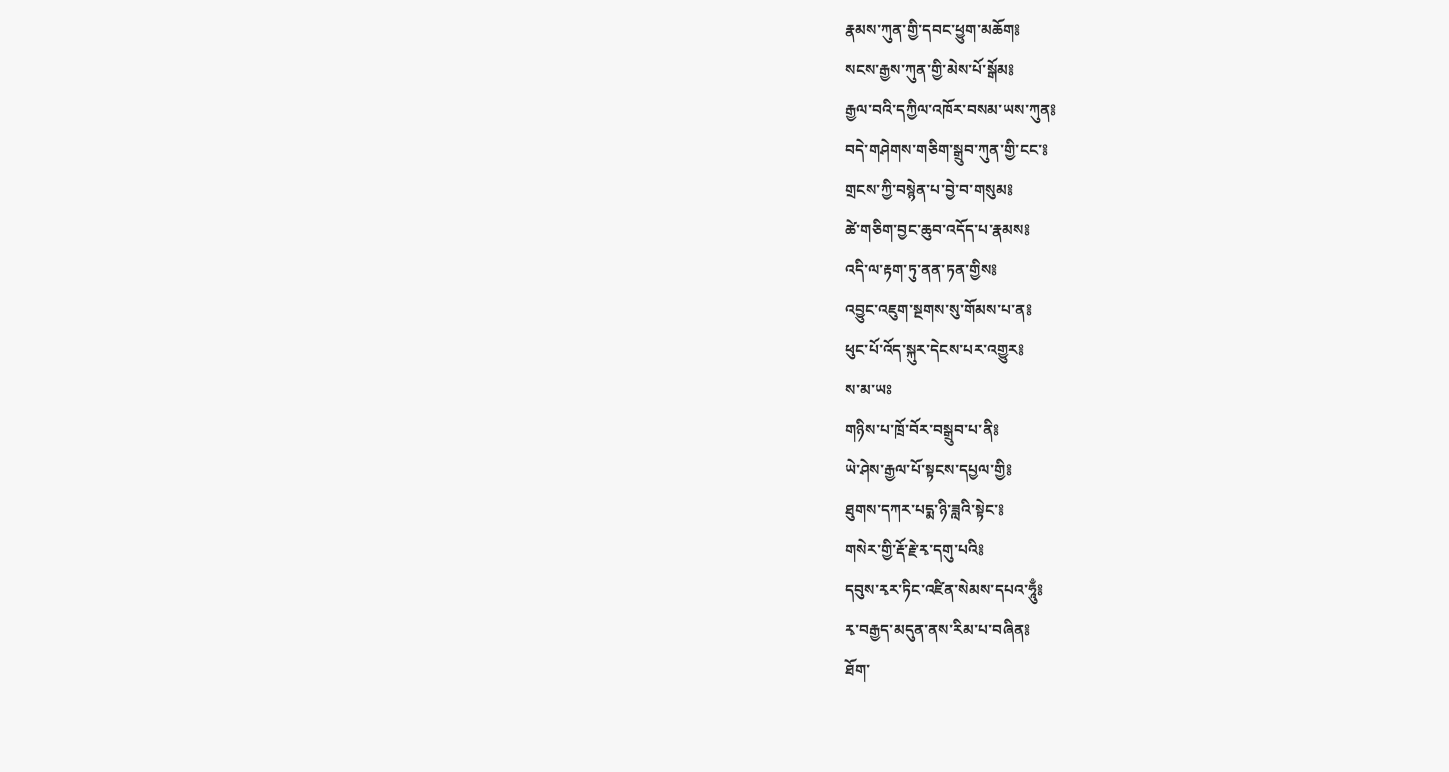རྣམས་ཀུན་གྱི་དབང་ཕྱུག་མཆོག༔
སངས་རྒྱས་ཀུན་གྱི་མེས་པོ་སྒོམ༔
རྒྱལ་བའི་དཀྱིལ་འཁོར་བསམ་ཡས་ཀུན༔
བདེ་གཤེགས་གཅིག་སྒྲུབ་ཀུན་གྱི་ངང་༔
གྲངས་ཀྱི་བསྙེན་པ་བྱེ་བ་གསུམ༔
ཚེ་གཅིག་བྱང་ཆུབ་འདོད་པ་རྣམས༔
འདི་ལ་རྟག་ཏུ་ནན་ཏན་གྱིས༔
འབྱུང་འཇུག་སྔགས་སུ་གོམས་པ་ན༔
ཕུང་པོ་འོད་སྐུར་དེངས་པར་འགྱུར༔
ས་མ་ཡཿ
གཉིས་པ་ཁྲོ་བོར་བསྒྲུབ་པ་ནི༔
ཡེ་ཤེས་རྒྱལ་པོ་སྟངས་དཔྱལ་གྱི༔
ཐུགས་དཀར་པདྨ་ཉི་ཟླའི་སྟེང་༔
གསེར་གྱི་རྡོ་རྗེ་རྭ་དགུ་པའི༔
དབུས་རྭར་ཏིང་འཛིན་སེམས་དཔའ་ཧཱུྃ༔
རྭ་བརྒྱད་མདུན་ནས་རིམ་པ་བཞིན༔
ཐོག་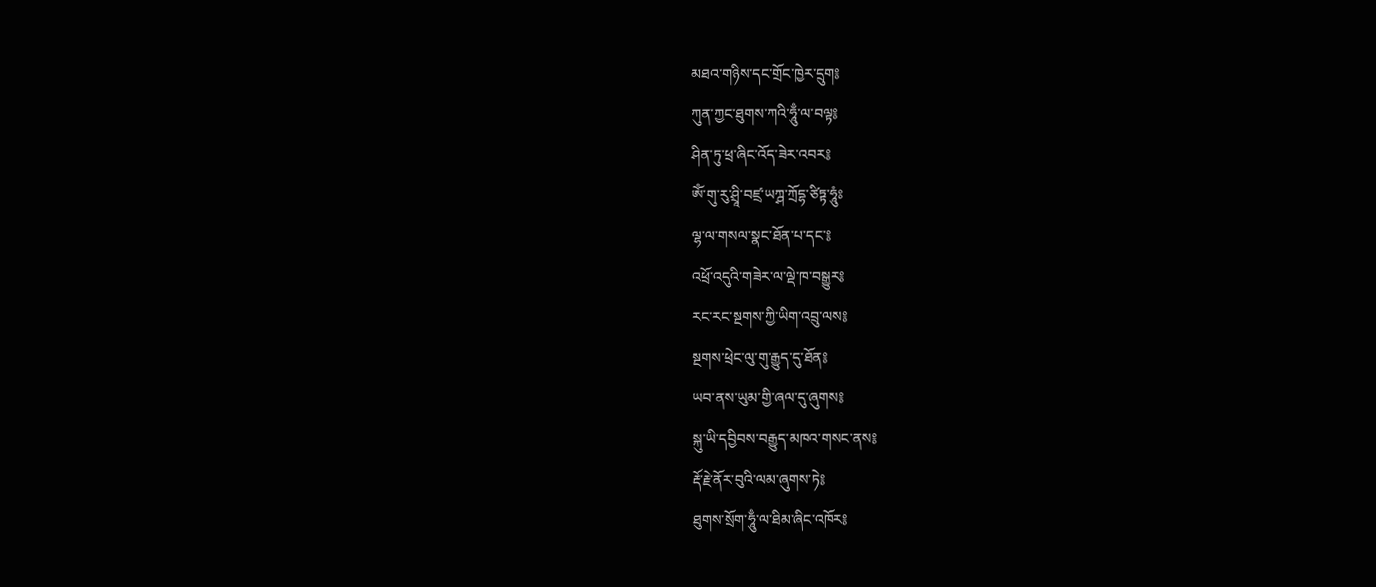མཐའ་གཉིས་དང་གྲོང་ཁྱེར་དྲུག༔
ཀུན་ཀྱང་ཐུགས་ཀའི་ཧཱུྃ་ལ་བལྟ༔
ཤིན་ཏུ་ཕྲ་ཞིང་འོད་ཟེར་འབར༔
ཨོཾ་གུ་རུ་ཤྲཱི་བཛྲ་ཡཀྴ་ཀྲོདྷ་ཙིཏྟ་ཧཱུཾཿ
ལྷ་ལ་གསལ་སྣང་ཐོན་པ་དང་༔
འཕྲོ་འདུའི་གཟེར་ལ་ལྡེ་ཁ་བསྒྱུར༔
རང་རང་སྔགས་ཀྱི་ཡིག་འབྲུ་ལས༔
སྔགས་ཕྲེང་ལུ་གུ་རྒྱུད་དུ་ཐོན༔
ཡབ་ནས་ཡུམ་གྱི་ཞལ་དུ་ཞུགས༔
སྐུ་ཡི་དབྱིབས་བརྒྱུད་མཁའ་གསང་ནས༔
རྡོ་རྗེ་ནོར་བུའི་ལམ་ཞུགས་ཏེ༔
ཐུགས་སྲོག་ཧཱུྃ་ལ་ཐིམ་ཞིང་འཁོར༔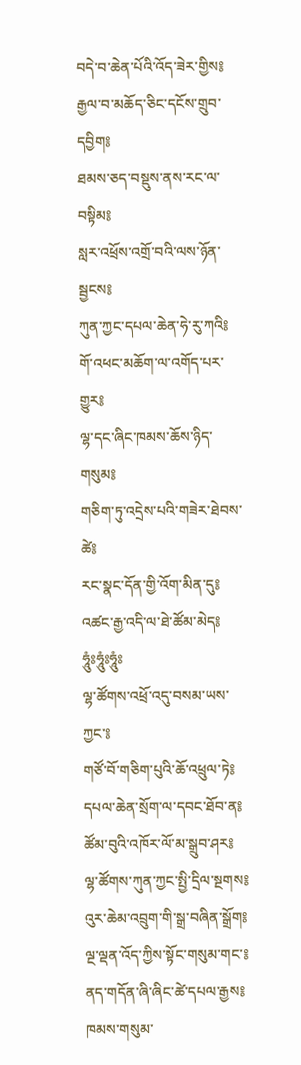བདེ་བ་ཆེན་པོའི་འོད་ཟེར་གྱིས༔
རྒྱལ་བ་མཆོད་ཅིང་དངོས་གྲུབ་དབྱིག༔
ཐམས་ཅད་བསྡུས་ནས་རང་ལ་བསྟིམ༔
སླར་འཕྲོས་འགྲོ་བའི་ལས་ཉོན་སྦྱངས༔
ཀུན་ཀྱང་དཔལ་ཆེན་ཧེ་རུ་ཀའི༔
གོ་འཕང་མཆོག་ལ་འགོད་པར་གྱུར༔
ལྷ་དང་ཞིང་ཁམས་ཆོས་ཉིད་གསུམ༔
གཅིག་ཏུ་འདྲེས་པའི་གཟེར་ཐེབས་ཚེ༔
རང་སྣང་དོན་གྱི་འོག་མིན་དུ༔
འཚང་རྒྱ་འདི་ལ་ཐེ་ཚོམ་མེད༔
ཧཱུཾཿཧཱུཾཿཧཱུཾཿ
ལྷ་ཚོགས་འཕྲོ་འདུ་བསམ་ཡས་ཀྱང་༔
གཙོ་བོ་གཅིག་པུའི་ཆོ་འཕྲུལ་ཏེ༔
དཔལ་ཆེན་སྲོག་ལ་དབང་ཐོབ་ན༔
ཚོམ་བུའི་འཁོར་ལོ་མ་སྒྲུབ་ཤར༔
ལྷ་ཚོགས་ཀུན་ཀྱང་སྤྱི་དྲིལ་སྔགས༔
འུར་ཆེམ་འབྲུག་གི་སྒྲ་བཞིན་སྒྲོག༔
ལྔ་ལྡན་འོད་ཀྱིས་སྟོང་གསུམ་གང་༔
ནད་གདོན་ཞི་ཞིང་ཚེ་དཔལ་རྒྱས༔
ཁམས་གསུམ་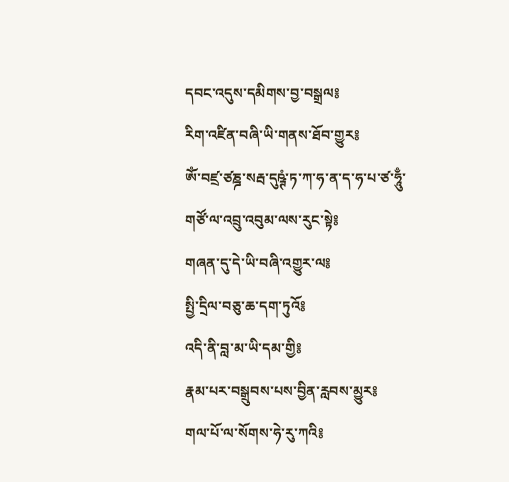དབང་འདུས་དམིགས་བྱ་བསྒྲལ༔
རིག་འཛིན་བཞི་ཡི་གནས་ཐོབ་གྱུར༔
ཨོཾ་བཛྲ་ཙཎྜ་སརྦ་དུཥྚཾ་ཏ་ཀ་ཧ་ན་ད་ཧ་པ་ཙ་ཧཱུྃ་
གཙོ་ལ་འབྲུ་འབུམ་ལས་རུང་སྟེ༔
གཞན་དུ་དེ་ཡི་བཞི་འགྱུར་ལ༔
སྤྱི་དྲིལ་བཅུ་ཆ་དག་ཏུའོ༔
འདི་ནི་བླ་མ་ཡི་དམ་གྱི༔
རྣམ་པར་བསྒྲུབས་པས་བྱིན་རླབས་མྱུར༔
གལ་པོ་ལ་སོགས་ཧེ་རུ་ཀའི༔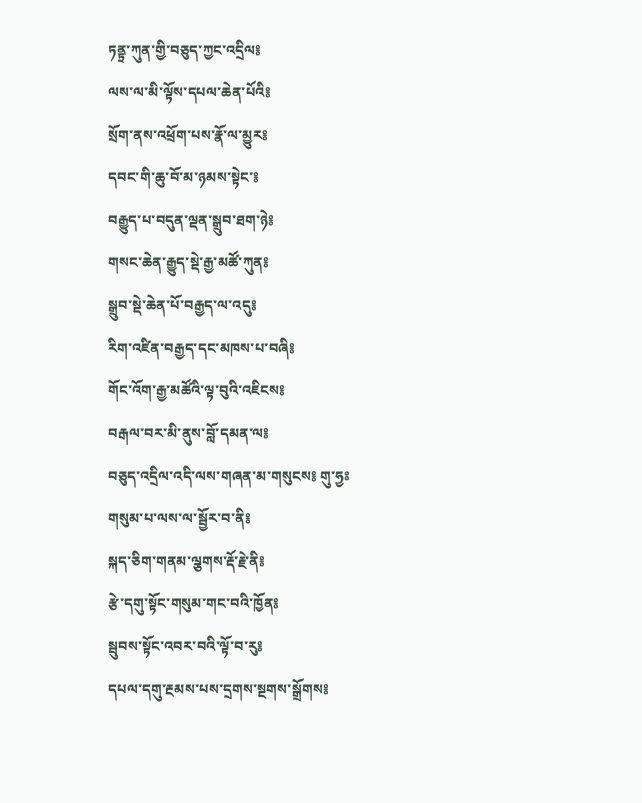ཏནྟྲ་ཀུན་གྱི་བཅུད་ཀྱང་འདྲིལ༔
ལས་ལ་མི་ལྟོས་དཔལ་ཆེན་པོའི༔
སྲོག་ནས་འཕྲོག་པས་རྣོ་ལ་མྱུར༔
དབང་གི་ཆུ་བོ་མ་ཉམས་སྟེང་༔
བརྒྱུད་པ་བདུན་ལྡན་སྒྲུབ་ཐག་ཉེ༔
གསང་ཆེན་རྒྱུད་སྡེ་རྒྱ་མཚོ་ཀུན༔
སྒྲུབ་སྡེ་ཆེན་པོ་བརྒྱད་ལ་འདུ༔
རིག་འཛིན་བརྒྱད་དང་མཁས་པ་བཞི༔
གོང་འོག་རྒྱ་མཚོའི་ལྟ་བུའི་འཇིངས༔
བརྒལ་བར་མི་ནུས་བློ་དམན་ལ༔
བཅུད་འདྲིལ་འདི་ལས་གཞན་མ་གསུངས༔ གུ་ཧྱཿ
གསུམ་པ་ལས་ལ་སྦྱོར་བ་ནི༔
སྐད་ཅིག་གནམ་ལྕགས་རྡོ་རྗེ་ནི༔
རྩེ་དགུ་སྟོང་གསུམ་གང་བའི་ཁྱོན༔
སྦུབས་སྟོང་འབར་བའི་ལྟོ་བ་རུ༔
དཔལ་དགུ་རྔམས་པས་དྲགས་སྔགས་སྒྲོགས༔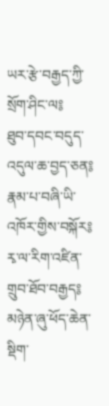ཡར་རྩེ་བརྒྱད་ཀྱི་སྲོག་ཤིང་ལ༔
ཐུབ་དབང་བདུད་འདུལ་ཆ་བྱད་ཅན༔
རྣམ་པ་བཞི་ཡི་འཁོར་གྱིས་བསྐོར༔
རྭ་ལ་རིག་འཛིན་གྲུབ་ཐོབ་བརྒྱད༔
མཉེན་ཞུ་ཕོད་ཆེན་སྡིག་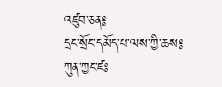འཛུབ་ཅན༔
དྲང་སྲོང་དམོད་པ་ལས་ཀྱི་ཆས༔
ཀུན་ཀྱང་ཛཿ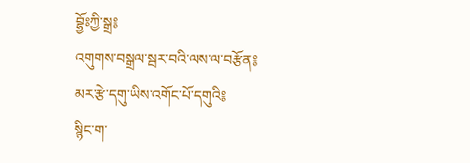བྷྱོཿཀྱི་སྒྲ༔
འགུགས་བསྒྲལ་སྦར་བའི་ལས་ལ་བརྩོན༔
མར་རྩེ་དགུ་ཡིས་འགོང་པོ་དགུའི༔
སྙིང་ག་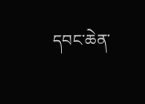དབང་ཆེན་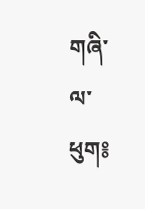གཞི་ལ་ཕུག༔